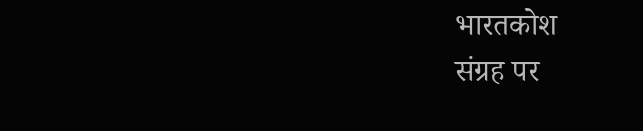भारतकोश
संग्रह पर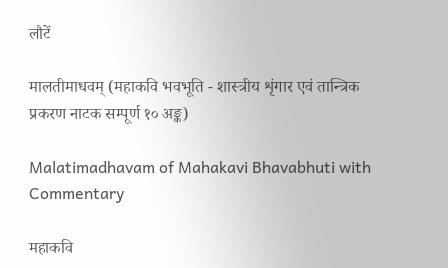लौटें

मालतीमाधवम् (महाकवि भवभूति - शास्त्रीय शृंगार एवं तान्त्रिक प्रकरण नाटक सम्पूर्ण १० अङ्क)

Malatimadhavam of Mahakavi Bhavabhuti with Commentary

महाकवि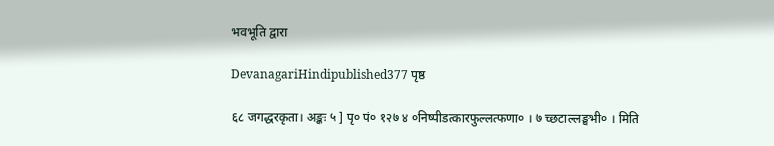भवभूति द्वारा

DevanagariHindipublished377 पृष्ठ

६८ जगद्धरकृता। अङ्कः ५ ] पृ० पं० १२७ ४ ०निष्पीडत्कारफुल्लत्फणा० । ७ च्छटाल्लङ्घभी० । मिति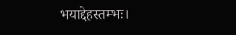भयाद्देहस्तम्भः।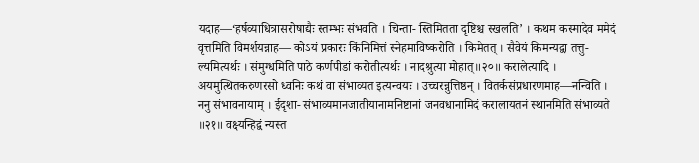यदाह—‘हर्षव्याधित्रासरोषाद्यैः स्तम्भः संभवति । चिन्ता- स्तिमितता दृष्टिश्च स्खलति’ । कथम कस्मादेव ममेदं वृत्तमिति विमर्शयन्नाह— कोऽयं प्रकारः किंनिमित्तं स्नेहमाविष्करोति । किमेतत् । सैवेयं किमन्यद्वा तत्तु- ल्यमित्यर्थः । संमुग्धमिति पाठे कर्णपीडां करोतीत्यर्थः । नादश्रुत्या मोहात्॥२०॥ करालेत्यादि । अयमुत्थितकरुणरसो ध्वनिः कथं वा संभाव्यत इत्यन्वयः । उच्चरन्नुत्तिष्ठन् । वितर्कसंप्रधारणमाह—नन्विति । ननु संभावनायाम् । ईदृशा- संभाव्यमानजातीयानामनिष्टानां जनवधानामिदं करालायतनं स्थानमिति संभाव्यते ॥२१॥ वक्ष्यन्हिद्वं न्यस्त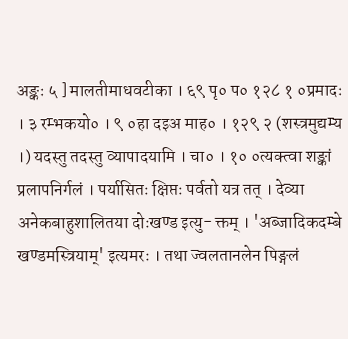अङ्कः ५ ] मालतीमाधवटीका । ६९ पृ० प० १२८ १ ०प्रमादः । ३ रम्भकयो० । ९ ०हा दइअ माह० । १२९ २ (शस्त्रमुद्यम्य ।) यदस्तु तदस्तु व्यापादयामि । चा० । १० ०त्यक्त्वा शङ्कां प्रलापनिर्गलं । पर्यासितः क्षिप्तः पर्वतो यत्र तत् । देव्या अनेकबाहुशालितया दोःखण्ड इत्यु- क्तम् । 'अब्जादिकदम्बे खण्डमस्त्रियाम्' इत्यमरः । तथा ज्वलतानलेन पिङ्गलं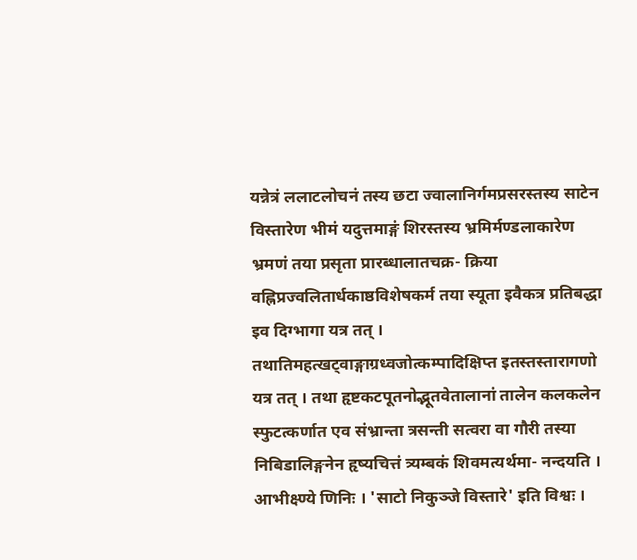यन्नेत्रं ललाटलोचनं तस्य छटा ज्वालानिर्गमप्रसरस्तस्य साटेन विस्तारेण भीमं यदुत्तमाङ्गं शिरस्तस्य भ्रमिर्मण्डलाकारेण भ्रमणं तया प्रसृता प्रारब्धालातचक्र- क्रिया वह्निप्रज्वलितार्धकाष्ठविशेषकर्म तया स्यूता इवैकत्र प्रतिबद्धा इव दिग्भागा यत्र तत् । तथातिमहत्खट्वाङ्गाग्रध्वजोत्कम्पादिक्षिप्त इतस्तस्तारागणो यत्र तत् । तथा हृष्टकटपूतनोद्भूतवेतालानां तालेन कलकलेन स्फुटत्कर्णात एव संभ्रान्ता त्रसन्ती सत्वरा वा गौरी तस्या निबिडालिङ्गनेन हृष्यचित्तं त्र्यम्बकं शिवमत्यर्थमा- नन्दयति । आभीक्ष्ण्ये णिनिः । 'साटो निकुञ्जे विस्तारे' इति विश्वः ।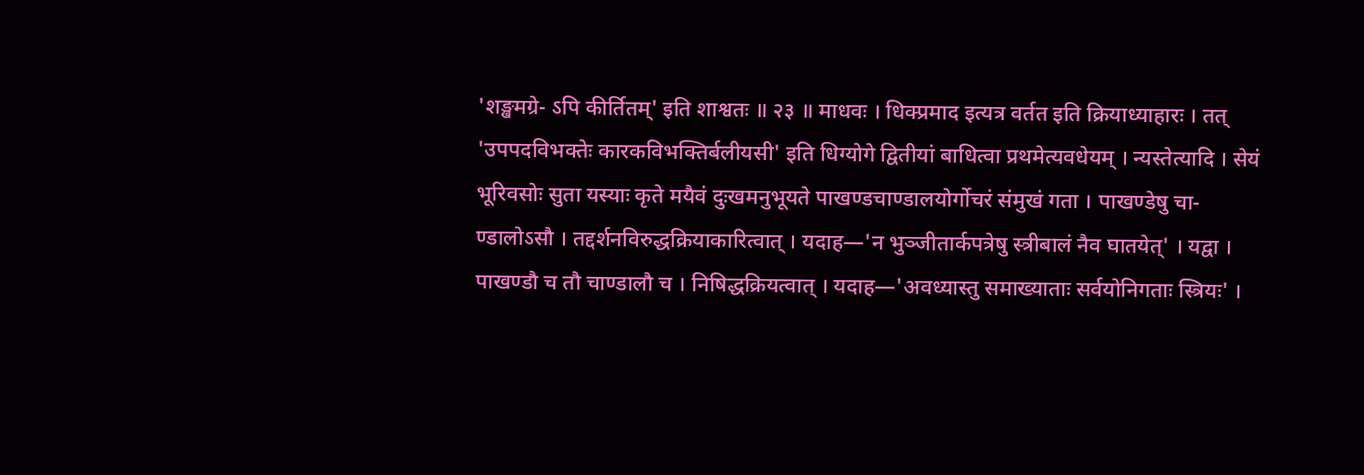'शङ्खमग्रे- ऽपि कीर्तितम्' इति शाश्वतः ॥ २३ ॥ माधवः । धिक्प्रमाद इत्यत्र वर्तत इति क्रियाध्याहारः । तत् 'उपपदविभक्तेः कारकविभक्तिर्बलीयसी' इति धिग्योगे द्वितीयां बाधित्वा प्रथमेत्यवधेयम् । न्यस्तेत्यादि । सेयं भूरिवसोः सुता यस्याः कृते मयैवं दुःखमनुभूयते पाखण्डचाण्डालयोर्गोचरं संमुखं गता । पाखण्डेषु चा- ण्डालोऽसौ । तद्दर्शनविरुद्धक्रियाकारित्वात् । यदाह—'न भुञ्जीतार्कपत्रेषु स्त्रीबालं नैव घातयेत्' । यद्वा । पाखण्डौ च तौ चाण्डालौ च । निषिद्धक्रियत्वात् । यदाह—'अवध्यास्तु समाख्याताः सर्वयोनिगताः स्त्रियः' ।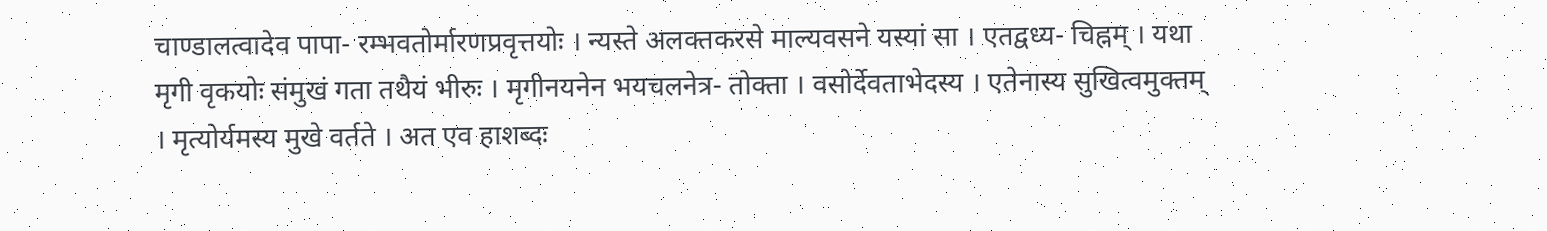चाण्डालत्वादेव पापा- रम्भवतोर्मारणप्रवृत्तयोः । न्यस्ते अलक्तकरसे माल्यवसने यस्यां सा । एतद्वध्य- चिह्नम् । यथा मृगी वृकयोः संमुखं गता तथैयं भीरुः । मृगीनयनेन भयचलनेत्र- तोक्ता । वसोर्देवताभेदस्य । एतेनास्य सुखित्वमुक्तम् । मृत्योर्यमस्य मुखे वर्तते । अत एव हाशब्दः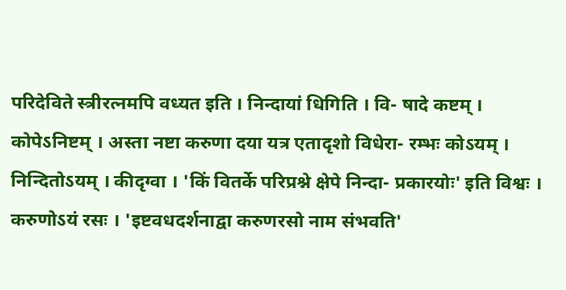परिदेविते स्त्रीरत्नमपि वध्यत इति । निन्दायां धिगिति । वि- षादे कष्टम् । कोपेऽनिष्टम् । अस्ता नष्टा करुणा दया यत्र एतादृशो विधेरा- रम्भः कोऽयम् । निन्दितोऽयम् । कीदृग्वा । 'किं वितर्के परिप्रश्ने क्षेपे निन्दा- प्रकारयोः' इति विश्वः । करुणोऽयं रसः । 'इष्टवधदर्शनाद्वा करुणरसो नाम संभवति'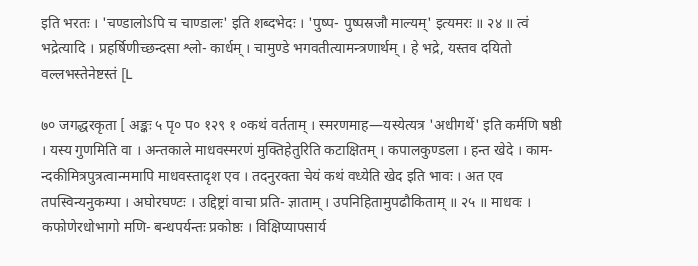इति भरतः । 'चण्डालोऽपि च चाण्डालः' इति शब्दभेदः । 'पुष्प- पुष्पस्रजौ माल्यम्' इत्यमरः ॥ २४ ॥ त्वं भद्रेत्यादि । प्रहर्षिणीच्छन्दसा श्लो- कार्धम् । चामुण्डे भगवतीत्यामन्त्रणार्थम् । हे भद्रे, यस्तव दयितो वल्लभस्तेनेष्टस्तं [L

७० जगद्धरकृता [ अङ्कः ५ पृ० प० १२९ १ ०कथं वर्तताम् । स्मरणमाह—यस्येत्यत्र 'अधीगर्थे' इति कर्मणि षष्ठी । यस्य गुणमिति वा । अन्तकाले माधवस्मरणं मुक्तिहेतुरिति कटाक्षितम् । कपालकुण्डला । हन्त खेदे । काम- न्दकीमित्रपुत्रत्वान्ममापि माधवस्तादृश एव । तदनुरक्ता चेयं कथं वध्येति खेद इति भावः । अत एव तपस्विन्यनुकम्पा । अघोरघण्टः । उद्दिष्ट्रां वाचा प्रति- ज्ञाताम् । उपनिहितामुपढौकिताम् ॥ २५ ॥ माधवः । कफोणेरधोभागो मणि- बन्धपर्यन्तः प्रकोष्ठः । विक्षिप्यापसार्य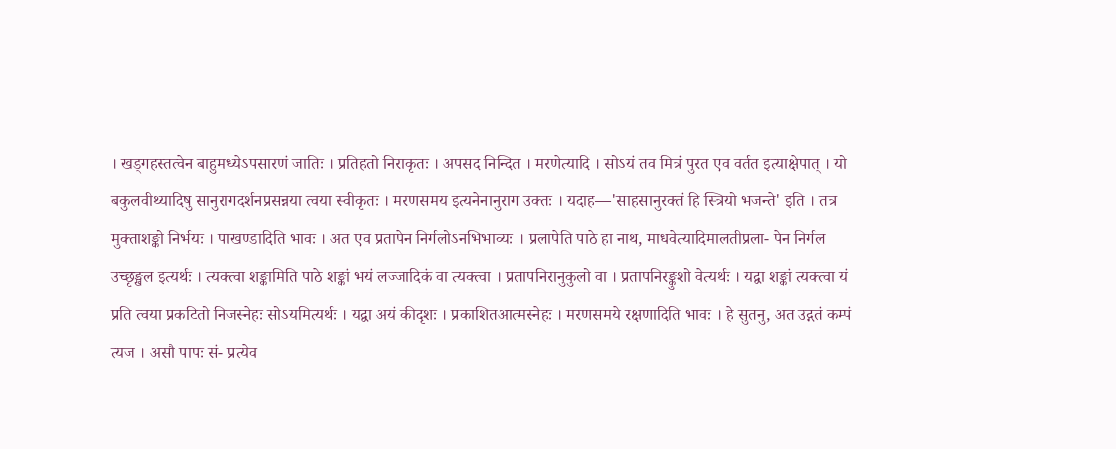। खड्गहस्तत्वेन बाहुमध्येऽपसारणं जातिः । प्रतिहतो निराकृतः । अपसद निन्दित । मरणेत्यादि । सोऽयं तव मित्रं पुरत एव वर्तत इत्याक्षेपात् । यो बकुलवीथ्यादिषु सानुरागदर्शनप्रसन्नया त्वया स्वीकृतः । मरणसमय इत्यनेनानुराग उक्तः । यदाह—'साहसानुरक्तं हि स्त्रियो भजन्ते' इति । तत्र मुक्ताशङ्को निर्भयः । पाखण्डादिति भावः । अत एव प्रतापेन निर्गलोऽनभिभाव्यः । प्रलापेति पाठे हा नाथ, माधवेत्यादिमालतीप्रला- पेन निर्गल उच्छृङ्खल इत्यर्थः । त्यक्त्वा शङ्कामिति पाठे शङ्कां भयं लज्जादिकं वा त्यक्त्वा । प्रतापनिरानुकुलो वा । प्रतापनिरङ्कुशो वेत्यर्थः । यद्वा शङ्कां त्यक्त्वा यं प्रति त्वया प्रकटितो निजस्नेहः सोऽयमित्यर्थः । यद्वा अयं कीदृशः । प्रकाशितआत्मस्नेहः । मरणसमये रक्षणादिति भावः । हे सुतनु, अत उद्गतं कम्पं त्यज । असौ पापः सं- प्रत्येव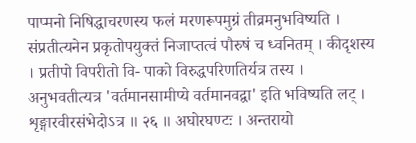पाप्मनो निषिद्धाचरणस्य फलं मरणरूपमुग्रं तीव्रमनुभविष्यति । संप्रतीत्यनेन प्रकृतोपयुक्तं निजाप्तत्वं पौरुषं च ध्वनितम् । कीदृशस्य । प्रतीपो विपरीतो वि- पाको विरुद्धपरिणतिर्यत्र तस्य । अनुभवतीत्यत्र 'वर्तमानसामीप्ये वर्तमानवद्वा' इति भविष्यति लट् । शृङ्गारवीरसंभेदोऽत्र ॥ २६ ॥ अघोरघण्टः । अन्तरायो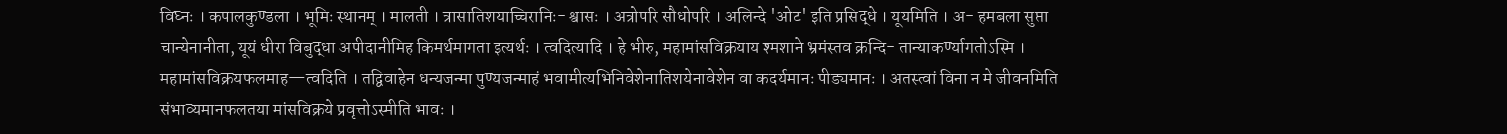विघ्नः । कपालकुण्डला । भूमिः स्थानम् । मालती । त्रासातिशयाच्चिरानिः- श्वासः । अत्रोपरि सौधोपरि । अलिन्दे 'ओट' इति प्रसिद्धे । यूयमिति । अ- हमबला सुप्ता चान्येनानीता, यूयं धीरा विबुद्धा अपीदानीमिह किमर्थमागता इत्यर्थः । त्वदित्यादि । हे भीरु, महामांसविक्रयाय श्मशाने भ्रमंस्तव क्रन्दि- तान्याकर्ण्यागतोऽस्मि । महामांसविक्रयफलमाह—त्वदिति । तद्विवाहेन धन्यजन्मा पुण्यजन्माहं भवामीत्यभिनिवेशेनातिशयेनावेशेन वा कदर्यमानः पीड्यमानः । अतस्त्वां विना न मे जीवनमिति संभाव्यमानफलतया मांसविक्रये प्रवृत्तोऽस्मीति भावः ।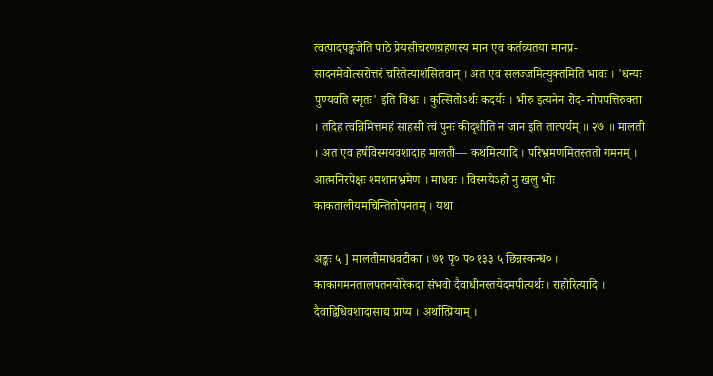त्वत्पादपङ्कजेति पाठे प्रेयसीचरणग्रहणस्य मान एव कर्तव्यतया मानप्र- सादनमेवोत्सरोत्तरं चरितेत्याशंसितवान् । अत एव सलज्जमित्युक्तमिति भावः । 'धन्यः पुण्यवति स्मृतः' इति विश्वः । कुत्सितोऽर्थः कदर्यः । भीरु इत्यनेन रोद- नोपपत्तिरुक्ता । तदिह त्वन्निमित्तमहं साहसी त्वं पुनः कीदृशीति न जान इति तात्पर्यम् ॥ २७ ॥ मालती । अत एव हर्षविस्मयवशादाह मालती— कथमित्यादि । परिभ्रमणमितस्ततो गमनम् । आत्मनिरपेक्षः श्मशानभ्रमेण । माधवः । विस्मयेऽहो नु खलु भोः काकतालीयमचिन्तितोपनतम् । यथा

अङ्कः ५ ] मालतीमाधवटीका । ७१ पृ० प० १३३ ५ छिन्नस्कन्ध० । काकागमनतालपतनयोरेकदा संभवो दैवाधीनस्तयेदमपीत्यर्थः। राहोरित्यादि । दैवाद्विधिवशादासाद्य प्राप्य । अर्थात्प्रियाम् ।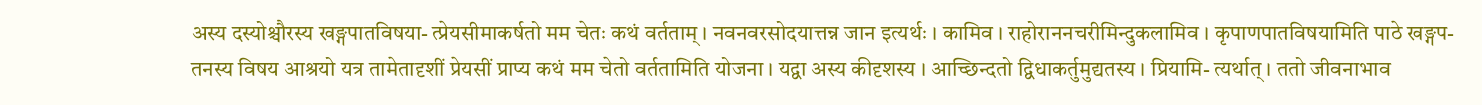अस्य दस्योश्चौरस्य खङ्गपातविषया- त्प्रेयसीमाकर्षतो मम चेतः कथं वर्तताम् । नवनवरसोदयात्तन्न जान इत्यर्थः । कामिव । राहोराननचरीमिन्दुकलामिव । कृपाणपातविषयामिति पाठे खङ्गप- तनस्य विषय आश्रयो यत्र तामेतादृशीं प्रेयसीं प्राप्य कथं मम चेतो वर्ततामिति योजना । यद्वा अस्य कीदृशस्य । आच्छिन्दतो द्विधाकर्तुमुद्यतस्य । प्रियामि- त्यर्थात् । ततो जीवनाभाव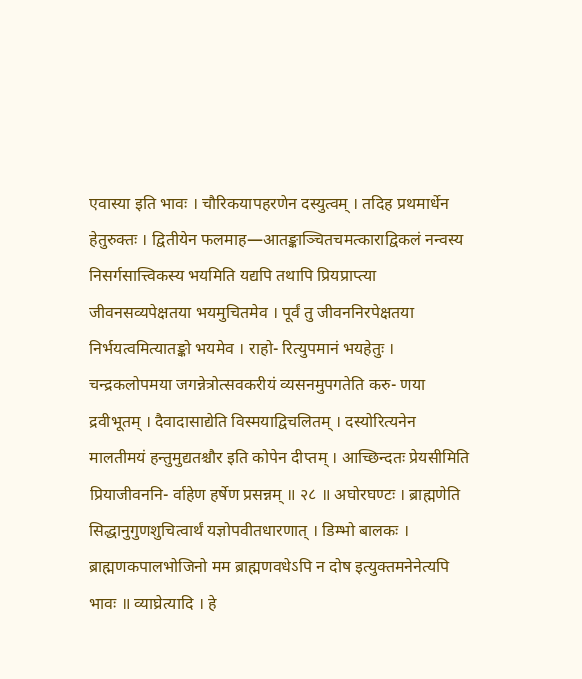एवास्या इति भावः । चौरिकयापहरणेन दस्युत्वम् । तदिह प्रथमार्धेन हेतुरुक्तः । द्वितीयेन फलमाह—आतङ्काञ्चितचमत्काराद्विकलं नन्वस्य निसर्गसात्त्विकस्य भयमिति यद्यपि तथापि प्रियप्राप्त्या जीवनसव्यपेक्षतया भयमुचितमेव । पूर्वं तु जीवननिरपेक्षतया निर्भयत्वमित्यातङ्को भयमेव । राहो- रित्युपमानं भयहेतुः । चन्द्रकलोपमया जगन्नेत्रोत्सवकरीयं व्यसनमुपगतेति करु- णया द्रवीभूतम् । दैवादासाद्येति विस्मयाद्विचलितम् । दस्योरित्यनेन मालतीमयं हन्तुमुद्यतश्चौर इति कोपेन दीप्तम् । आच्छिन्दतः प्रेयसीमिति प्रियाजीवननि- र्वाहेण हर्षेण प्रसन्नम् ॥ २८ ॥ अघोरघण्टः । ब्राह्मणेति सिद्धानुगुणशुचित्वार्थं यज्ञोपवीतधारणात् । डिम्भो बालकः । ब्राह्मणकपालभोजिनो मम ब्राह्मणवधेऽपि न दोष इत्युक्तमनेनेत्यपि भावः ॥ व्याघ्रेत्यादि । हे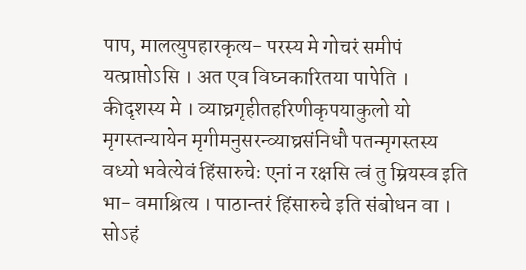पाप, मालत्युपहारकृत्य- परस्य मे गोचरं समीपं यत्प्राप्तोऽसि । अत एव विघ्नकारितया पापेति । कीदृशस्य मे । व्याघ्रगृहीतहरिणीकृपयाकुलो यो मृगस्तन्यायेन मृगीमनुसरन्व्याघ्रसंनिधौ पतन्मृगस्तस्य वध्यो भवेत्येवं हिंसारुचेः एनां न रक्षसि त्वं तु म्रियस्व इति भा- वमाश्रित्य । पाठान्तरं हिंसारुचे इति संबोधन वा । सोऽहं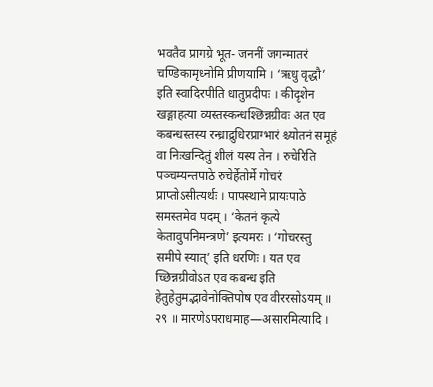भवतैव प्रागग्रे भूत- जननीं जगन्मातरं चण्डिकामृध्नोमि प्रीणयामि । ‘ऋधु वृद्धौ’ इति स्वादिरपीति धातुप्रदीपः । कीदृशेन खङ्गाहत्या व्यस्तस्कन्धश्छिन्नग्रीवः अत एव कबन्धस्तस्य रन्ध्राद्रुधिरप्राग्भारं श्च्योतनं समूहं वा निःखन्दितुं शीलं यस्य तेन । रुचेरिति पञ्चम्यन्तपाठे रुचेर्हेतोर्मे गोचरं प्राप्तोऽसीत्यर्थः । पापस्थाने प्रायःपाठे समस्तमेव पदम् । ‘केतनं कृत्ये केतावुपनिमन्त्रणे’ इत्यमरः । ‘गोचरस्तु समीपे स्यात्’ इति धरणिः । यत एव च्छिन्नग्रीवोऽत एव कबन्ध इति हेतुहेतुमद्भावेनोक्तिपोष एव वीररसोऽयम् ॥ २९ ॥ मारणेऽपराधमाह—असारमित्यादि ।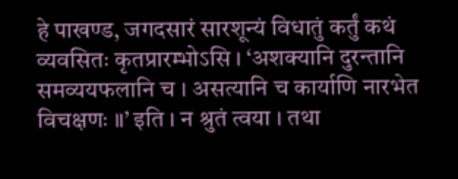हे पाखण्ड, जगदसारं सारशून्यं विधातुं कर्तुं कथं व्यवसितः कृतप्रारम्भोऽसि । ‘अशक्यानि दुरन्तानि समव्ययफलानि च । असत्यानि च कार्याणि नारभेत विचक्षणः ॥’ इति । न श्रुतं त्वया । तथा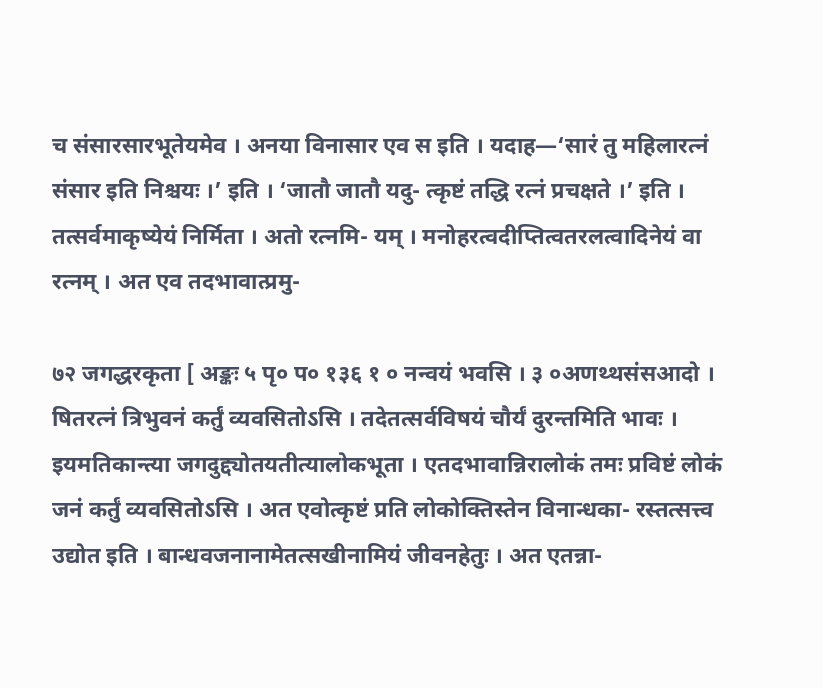च संसारसारभूतेयमेव । अनया विनासार एव स इति । यदाह—‘सारं तु महिलारत्नं संसार इति निश्चयः ।’ इति । ‘जातौ जातौ यदु- त्कृष्टं तद्धि रत्नं प्रचक्षते ।’ इति । तत्सर्वमाकृष्येयं निर्मिता । अतो रत्नमि- यम् । मनोहरत्वदीप्तित्वतरलत्वादिनेयं वा रत्नम् । अत एव तदभावात्प्रमु-

७२ जगद्धरकृता [ अङ्कः ५ पृ० प० १३६ १ ० नन्वयं भवसि । ३ ०अणथ्थसंसआदो । षितरत्नं त्रिभुवनं कर्तुं व्यवसितोऽसि । तदेतत्सर्वविषयं चौर्यं दुरन्तमिति भावः । इयमतिकान्त्या जगदुद्द्योतयतीत्यालोकभूता । एतदभावान्निरालोकं तमः प्रविष्टं लोकं जनं कर्तुं व्यवसितोऽसि । अत एवोत्कृष्टं प्रति लोकोक्तिस्तेन विनान्धका- रस्तत्सत्त्व उद्योत इति । बान्धवजनानामेतत्सखीनामियं जीवनहेतुः । अत एतन्ना-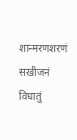शान्मरणशरणं सखीजनं विधातुं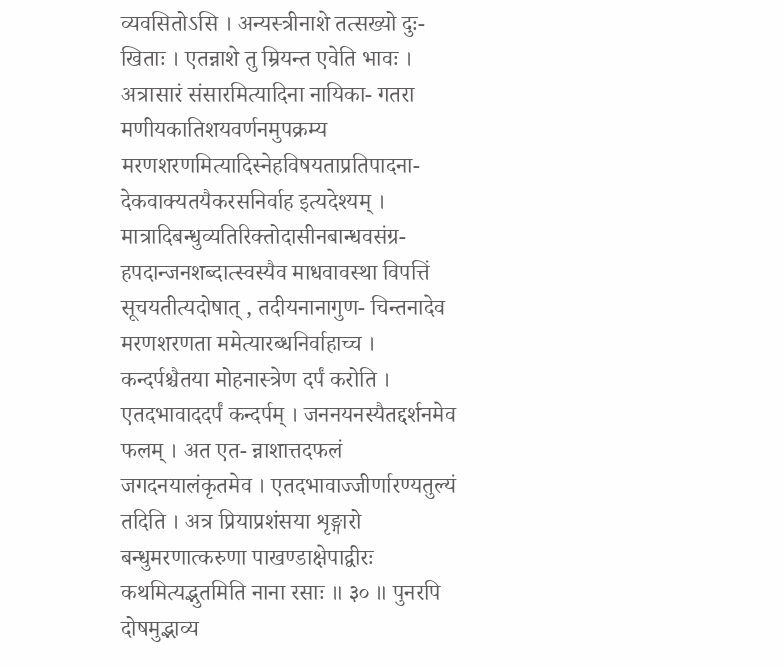व्यवसितोऽसि । अन्यस्त्रीनाशे तत्सख्यो दुः- खिताः । एतन्नाशे तु म्रियन्त एवेति भावः । अत्रासारं संसारमित्यादिना नायिका- गतरा मणीयकातिशयवर्णनमुपक्रम्य मरणशरणमित्यादिस्नेहविषयताप्रतिपादना- देकवाक्यतयैकरसनिर्वाह इत्यदेश्यम् । मात्रादिबन्धुव्यतिरिक्तोदासीनबान्धवसंग्र- हपदान्जनशब्दात्स्वस्यैव माधवावस्था विपत्तिं सूचयतीत्यदोषात् , तदीयनानागुण- चिन्तनादेव मरणशरणता ममेत्यारब्धनिर्वाहाच्च । कन्दर्पश्चैतया मोहनास्त्रेण दर्पं करोति । एतदभावाददर्पं कन्दर्पम् । जननयनस्यैतद्दर्शनमेव फलम् । अत एत- न्नाशात्तदफलं जगदनयालंकृतमेव । एतदभावाज्जीर्णारण्यतुल्यं तदिति । अत्र प्रियाप्रशंसया शृङ्गारो बन्धुमरणात्करुणा पाखण्डाक्षेपाद्वीरः कथमित्यद्भुतमिति नाना रसाः ॥ ३० ॥ पुनरपि दोषमुद्भाव्य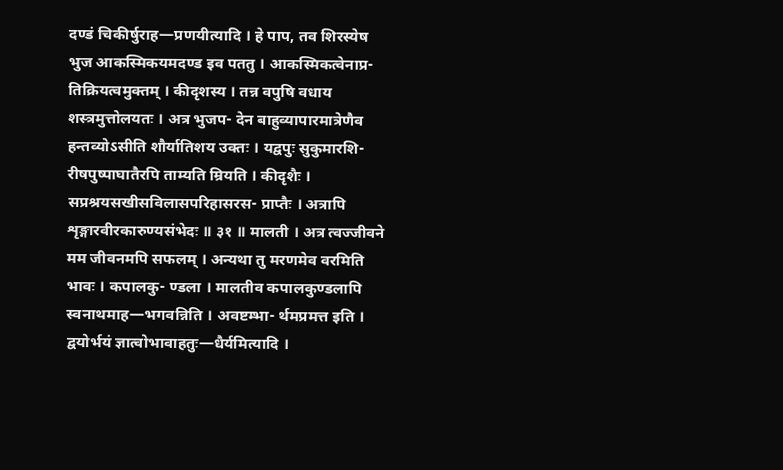दण्डं चिकीर्षुराह—प्रणयीत्यादि । हे पाप, तव शिरस्येष भुज आकस्मिकयमदण्ड इव पततु । आकस्मिकत्वेनाप्र- तिक्रियत्वमुक्तम् । कीदृशस्य । तन्न वपुषि वधाय शस्त्रमुत्तोलयतः । अत्र भुजप- देन बाहुव्यापारमात्रेणैव हन्तव्योऽसीति शौर्यातिशय उक्तः । यद्वपुः सुकुमारशि- रीषपुष्पाघातैरपि ताम्यति म्रियति । कीदृशैः । सप्रश्रयसखीसविलासपरिहासरस- प्राप्तैः । अत्रापि शृङ्गारवीरकारुण्यसंभेदः ॥ ३१ ॥ मालती । अत्र त्वज्जीवने मम जीवनमपि सफलम् । अन्यथा तु मरणमेव वरमिति भावः । कपालकु- ण्डला । मालतीव कपालकुण्डलापि स्वनाथमाह—भगवन्निति । अवष्टम्भा- र्थमप्रमत्त इति । द्वयोर्भयं ज्ञात्वोभावाहतुः—धैर्यमित्यादि ।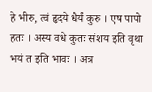हे भीरु, त्वं हृदये धैर्यं कुरु । एष पापो हतः । अस्य वधे कुतः संशय इति वृथा भयं त इति भावः । अत्र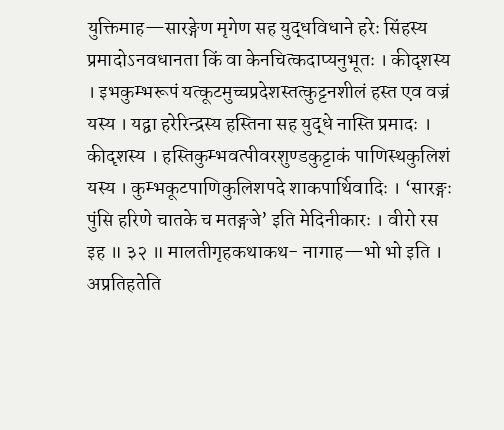युक्तिमाह—सारङ्गेण मृगेण सह युद्धविधाने हरेः सिंहस्य प्रमादोऽनवधानता किं वा केनचित्कदाप्यनुभूतः । कीदृशस्य । इभकुम्भरूपं यत्कूटमुच्चप्रदेशस्तत्कुट्टनशीलं हस्त एव वज्रं यस्य । यद्वा हरेरिन्द्रस्य हस्तिना सह युद्धे नास्ति प्रमादः । कीदृशस्य । हस्तिकुम्भवत्पीवरशुण्डकुट्टाकं पाणिस्थकुलिशं यस्य । कुम्भकूटपाणिकुलिशपदे शाकपार्थिवादिः । ‘सारङ्गः पुंसि हरिणे चातके च मतङ्गजे’ इति मेदिनीकारः । वीरो रस इह ॥ ३२ ॥ मालतीगृहकथाकथ- नागाह—भो भो इति । अप्रतिहतेति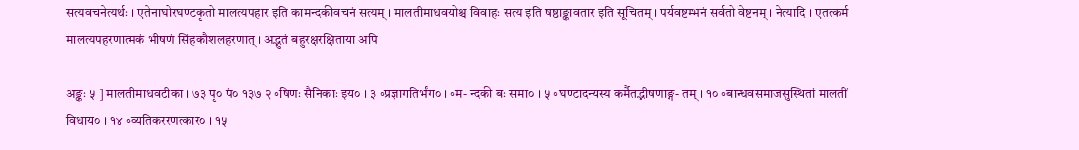सत्यवचनेत्यर्थः । एतेनाघोरघण्टकृतो मालत्यपहार इति कामन्दकीवचनं सत्यम् । मालतीमाधवयोश्च विवाहः सत्य इति षष्ठाङ्कावतार इति सूचितम् । पर्यवष्टम्भनं सर्वतो वेष्टनम् । नेत्यादि । एतत्कर्म मालत्यपहरणात्मकं भीषणं सिंहकौशलहरणात् । अद्भुतं बहुरक्षरक्षिताया अपि

अङ्कः ५ ] मालतीमाधवटीका । ७३ पृ० पं० १३७ २ ॰षिणः सैनिकाः इय० । ३ ॰प्रज्ञागतिर्भंग० । ॰म- न्दकी बः समा० । ५ ॰घण्टादन्यस्य कर्मैतद्भीषणाङ्ग- तम् । १० ॰बान्धवसमाजसुस्थितां मालतीं विधाय० । १४ ॰व्यतिकररणत्कार० । १५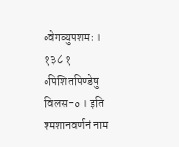॰वेगव्युपशमः । १३८ १ ॰पिशितपिण्डेषु विलस-० । इति श्मशानवर्णनं नाम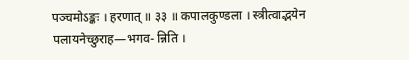पञ्चमोऽङ्कः । हरणात् ॥ ३३ ॥ कपालकुण्डला । स्त्रीत्वाद्भयेन पलायनेच्छुराह—भगव- न्निति ।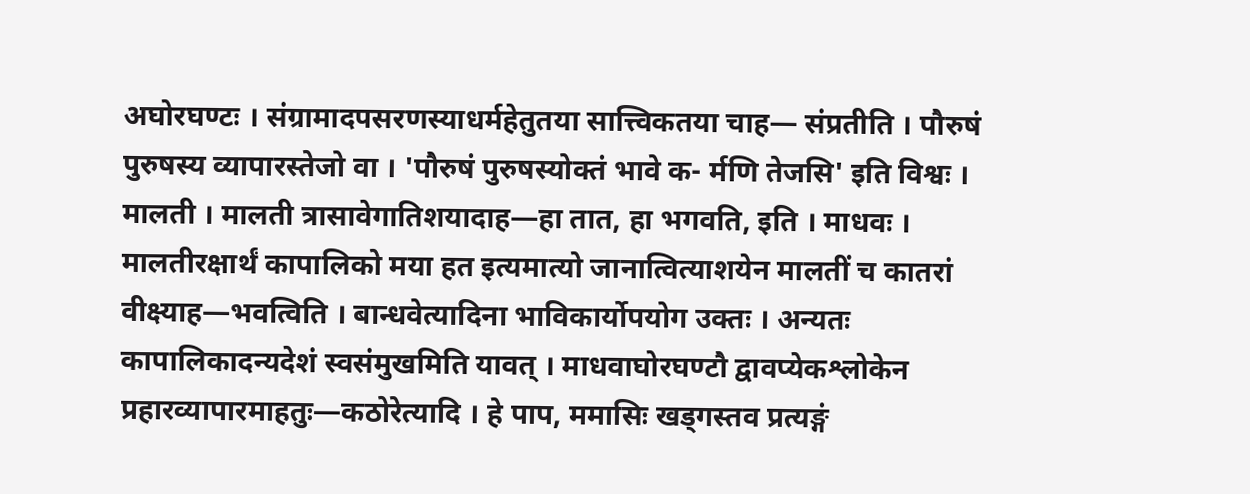अघोरघण्टः । संग्रामादपसरणस्याधर्महेतुतया सात्त्विकतया चाह— संप्रतीति । पौरुषं पुरुषस्य व्यापारस्तेजो वा । 'पौरुषं पुरुषस्योक्तं भावे क- र्मणि तेजसि' इति विश्वः । मालती । मालती त्रासावेगातिशयादाह—हा तात, हा भगवति, इति । माधवः । मालतीरक्षार्थं कापालिको मया हत इत्यमात्यो जानात्वित्याशयेन मालतीं च कातरां वीक्ष्याह—भवत्विति । बान्धवेत्यादिना भाविकार्योपयोग उक्तः । अन्यतः कापालिकादन्यदेशं स्वसंमुखमिति यावत् । माधवाघोरघण्टौ द्वावप्येकश्लोकेन प्रहारव्यापारमाहतुः—कठोरेत्यादि । हे पाप, ममासिः खड्गस्तव प्रत्यङ्गं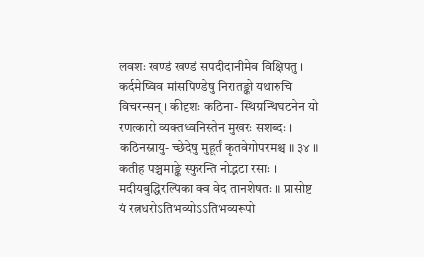लवशः खण्डं खण्डं सपदीदानीमेव विक्षिपतु । कर्दमेष्विव मांसपिण्डेषु निरातङ्को यथारुचि विचरन्सन् । कीदृशः कठिना- स्थिग्रन्थिघटनेन यो रणत्कारो व्यक्तध्वनिस्तेन मुखरः सशब्दः । कठिनस्नायु- च्छेदेषु मुहूर्तं कृतवेगोपरमश्च ॥ ३४ ॥ कतीह पञ्चमाङ्के स्फुरन्ति नोद्भटा रसाः । मदीयबुद्धिरल्पिका क्व वेद तानशेषतः ॥ प्रासोष्ट यं रत्नधरोऽतिभव्योऽऽतिभव्यरूपो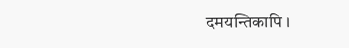दमयन्तिकापि ।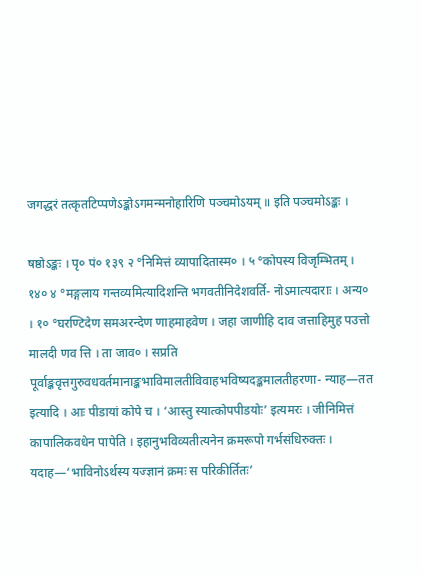जगद्धरं तत्कृतटिप्पणेऽङ्कोऽगमन्मनोहारिणि पञ्चमोऽयम् ॥ इति पञ्चमोऽङ्कः ।

षष्ठोऽङ्कः । पृ० पं० १३९ २ °निमित्तं व्यापादितास्म० । ५ °कोपस्य विजृम्भितम् । १४० ४ °मङ्गलाय गन्तव्यमित्यादिशन्ति भगवतीनिदेशवर्ति- नोऽमात्यदाराः । अन्य० । १० °घरण्टिदेण समअरन्देण णाहमाहवेण । जहा जाणीहि दाव जत्ताहिमुह पउत्तो मालदी णव त्ति । ता जाव० । सप्रति पूर्वाङ्कवृत्तगुरुवधवर्तमानाङ्कभाविमालतीविवाहभविष्यदङ्कमालतीहरणा- न्याह—तत इत्यादि । आः पीडायां कोपे च । ‘आस्तु स्यात्कोपपीडयोः’ इत्यमरः । जीनिमित्तं कापालिकवधेन पापेति । इहानुभविव्यतीत्यनेन क्रमरूपो गर्भसंधिरुक्तः । यदाह—‘भाविनोऽर्थस्य यज्ज्ञानं क्रमः स परिकीर्तितः’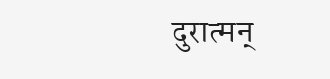दुरात्मन्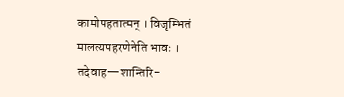कामोपहतात्मन् । विजृम्भितं मालत्यपहरणेनेति भावः । तदेवाह—शान्तिरि-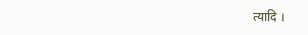त्यादि ।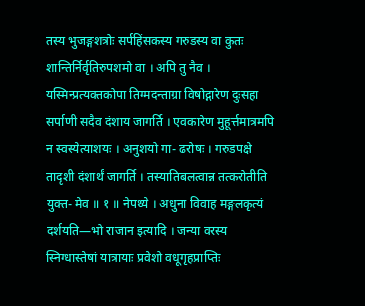तस्य भुजङ्गशत्रोः सर्पहिंसकस्य गरुडस्य वा कुतः शान्तिर्निर्वृतिरुपशमो वा । अपि तु नैव । यस्मिन्प्रत्यक्तकोपा तिग्मदन्ताग्रा विषोद्गारेण दुःसहा सर्पाणी सदैव दंशाय जागर्ति । एवकारेण मुहूर्त्तमात्रमपि न स्वस्येत्याशयः । अनुशयो गा- ढरोषः । गरुडपक्षे तादृशी दंशार्थं जागर्ति । तस्यातिबलत्वान्न तत्करोतीति युक्त- मेव ॥ १ ॥ नेपथ्ये । अधुना विवाह मङ्गलकृत्यं दर्शयति—भो राजान इत्यादि । जन्या वरस्य स्निग्धास्तेषां यात्रायाः प्रवेशो वधूगृहप्राप्तिः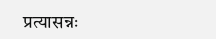प्रत्यासन्नः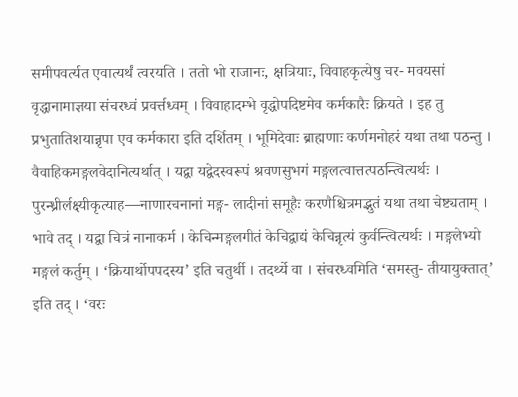समीपवर्त्यत एवात्यर्थं त्वरयति । ततो भो राजानः, क्षत्रियाः, विवाहकृत्येषु चर- मवयसां वृद्धानामाज्ञया संचरध्वं प्रवर्त्तध्वम् । विवाहादम्भे वृद्धोपदिष्टमेव कर्मकारैः क्रियते । इह तु प्रभुतातिशयान्नृपा एव कर्मकारा इति दर्शितम् । भूमिदेवाः ब्राह्मणाः कर्णमनोहरं यथा तथा पठन्तु । वैवाहिकमङ्गलवेदानित्यर्थात् । यद्वा यद्वेदस्वरूपं श्रवणसुभगं मङ्गलत्वात्तत्पठन्त्वित्यर्थः । पुरन्ध्रीर्लक्ष्यीकृत्याह—नाणारचनानां मङ्ग- लादीनां समूहैः करणैश्चित्रमद्भुतं यथा तथा चेष्ट्यताम् । भावे तद् । यद्वा चित्रं नानाकर्म । केचिन्मङ्गलगीतं केचिद्वाद्यं केचिन्नृत्यं कुर्वन्त्वित्यर्थः । मङ्गलेभ्यो मङ्गलं कर्तुम् । ‘क्रियार्थोपपदस्य’ इति चतुर्थी । तदर्थ्ये वा । संचरध्वमिति ‘समस्तु- तीयायुक्तात्’ इति तद् । ‘वरः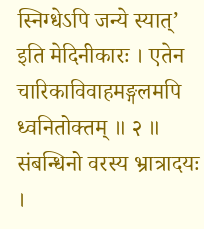स्निग्धेऽपि जन्ये स्यात्’ इति मेदिनीकारः । एतेन चारिकाविवाहमङ्गलमपि ध्वनितोक्तम् ॥ २ ॥ संबन्धिनो वरस्य भ्रात्रादयः ।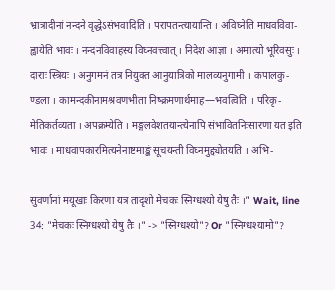भ्रात्रादीनां नन्दने वृद्धेऽसंभवादिति । परापतन्त्यायान्ति । अविघ्नेति माधवविवा- ह्वायेति भावः । नन्दनविवाहस्य विघ्नवत्त्वात् । निदेश आज्ञा । अमात्यो भूरिवसुः । दाराः स्त्रियः । अनुगमनं तत्र नियुक्त आनुयात्रिको मालव्यनुगामी । कपालकु- ण्डला । कामन्दकीनामश्रवणभीता निष्क्रमणार्थमाह—भवत्विति । परिकृ- मेतिकर्तव्यता । अपक्रम्येति । मङ्गलवेशतयान्त्येनापि संभावितनिःसारणा यत इति भावः । माधवापकारमित्यनेनाष्टमाङ्कं सूचयन्ती विघ्नमुद्द्योतयति । अभि-

सुवर्णानां मयूखाः किरणा यत्र तादृशो मेचकः स्निग्धश्यो येषु तैः ।" Wait, line 34: "मेचकः स्निग्धश्यो येषु तैः ।" -> "स्निग्धश्यो"? Or "स्निग्धश्यामो"?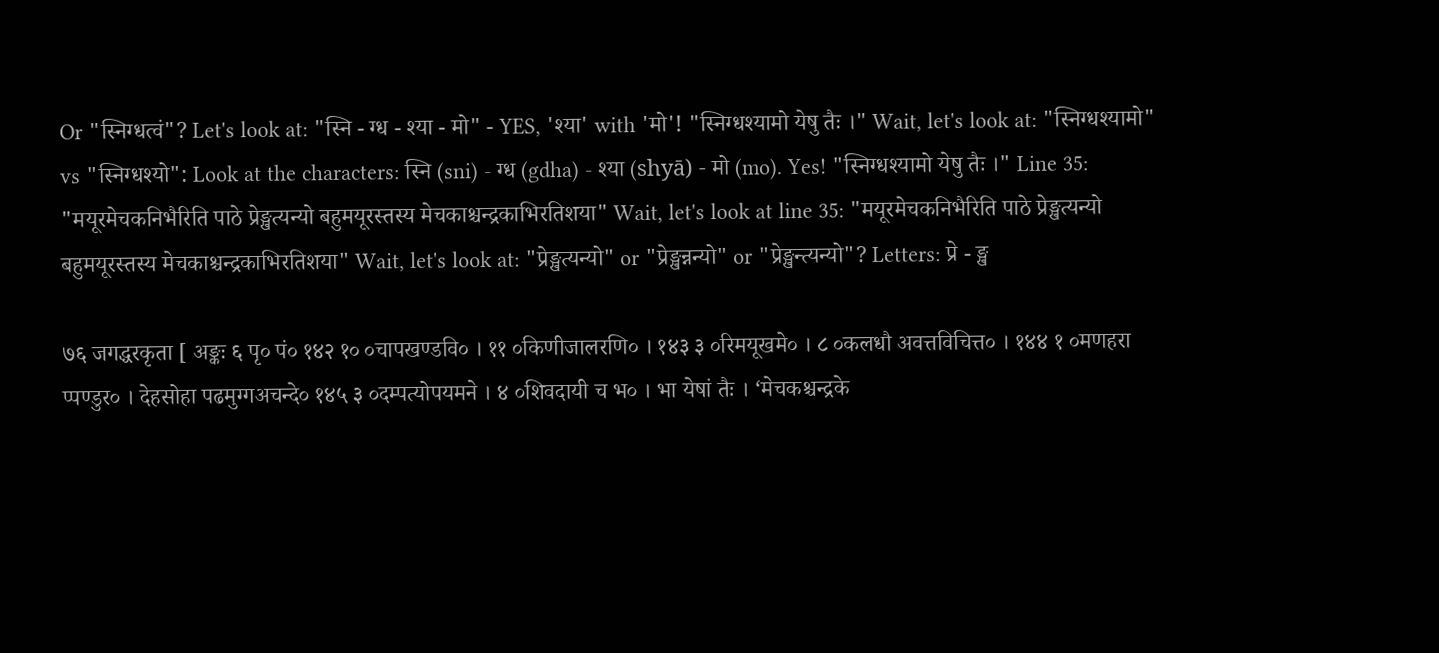Or "स्निग्धत्वं"? Let's look at: "स्नि - ग्ध - श्या - मो" - YES, 'श्या' with 'मो'! "स्निग्धश्यामो येषु तैः ।" Wait, let's look at: "स्निग्धश्यामो" vs "स्निग्धश्यो": Look at the characters: स्नि (sni) - ग्ध (gdha) - श्या (shyā) - मो (mo). Yes! "स्निग्धश्यामो येषु तैः ।" Line 35: "मयूरमेचकनिभैरिति पाठे प्रेङ्खत्यन्यो बहुमयूरस्तस्य मेचकाश्चन्द्रकाभिरतिशया" Wait, let's look at line 35: "मयूरमेचकनिभैरिति पाठे प्रेङ्खत्यन्यो बहुमयूरस्तस्य मेचकाश्चन्द्रकाभिरतिशया" Wait, let's look at: "प्रेङ्खत्यन्यो" or "प्रेङ्खन्नन्यो" or "प्रेङ्खन्त्यन्यो"? Letters: प्रे - ङ्ख

७६ जगद्धरकृता [ अङ्कः ६ पृ० पं० १४२ १० ०चापखण्डवि० । ११ ०किणीजालरणि० । १४३ ३ ०रिमयूखमे० । ८ ०कलधौ अवत्तविचित्त० । १४४ १ ०मणहरा प्पण्डुर० । देहसोहा पढमुग्गअचन्दे० १४५ ३ ०दम्पत्योपयमने । ४ ०शिवदायी च भ० । भा येषां तैः । ‘मेचकश्चन्द्रके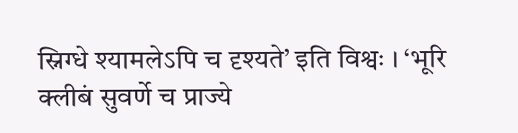स्निग्धे श्यामलेऽपि च दृश्यते’ इति विश्वः । ‘भूरि क्लीबं सुवर्णे च प्राज्ये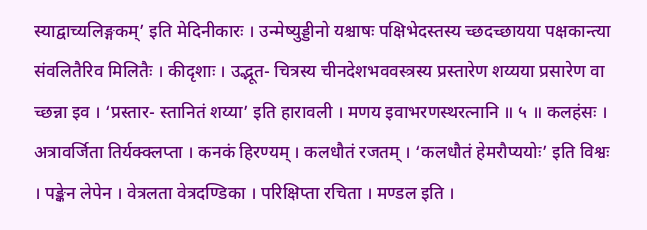स्याद्वाच्यलिङ्गकम्’ इति मेदिनीकारः । उन्मेष्युड्डीनो यश्चाषः पक्षिभेदस्तस्य च्छदच्छायया पक्षकान्त्या संवलितैरिव मिलितैः । कीदृशाः । उद्भूत- चित्रस्य चीनदेशभववस्त्रस्य प्रस्तारेण शय्यया प्रसारेण वा च्छन्ना इव । ‘प्रस्तार- स्तानितं शय्या’ इति हारावली । मणय इवाभरणस्थरत्नानि ॥ ५ ॥ कलहंसः । अत्रावर्जिता तिर्यक्क्लप्ता । कनकं हिरण्यम् । कलधौतं रजतम् । ‘कलधौतं हेमरौप्ययोः’ इति विश्वः । पङ्केन लेपेन । वेत्रलता वेत्रदण्डिका । परिक्षिप्ता रचिता । मण्डल इति ।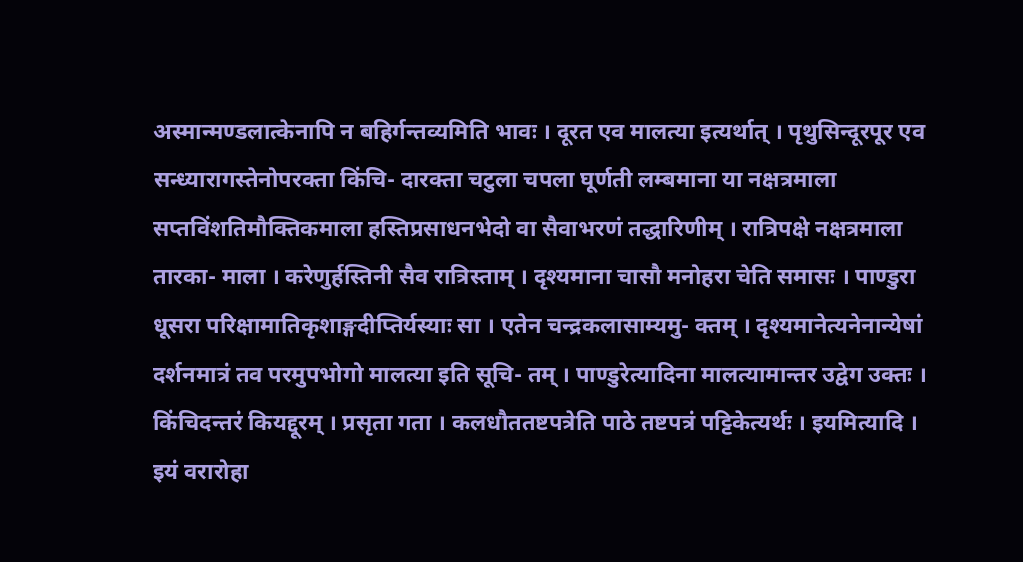अस्मान्मण्डलात्केनापि न बहिर्गन्तव्यमिति भावः । दूरत एव मालत्या इत्यर्थात् । पृथुसिन्दूरपूर एव सन्ध्यारागस्तेनोपरक्ता किंचि- दारक्ता चटुला चपला घूर्णती लम्बमाना या नक्षत्रमाला सप्तविंशतिमौक्तिकमाला हस्तिप्रसाधनभेदो वा सैवाभरणं तद्धारिणीम् । रात्रिपक्षे नक्षत्रमाला तारका- माला । करेणुर्हस्तिनी सैव रात्रिस्ताम् । दृश्यमाना चासौ मनोहरा चेति समासः । पाण्डुरा धूसरा परिक्षामातिकृशाङ्गदीप्तिर्यस्याः सा । एतेन चन्द्रकलासाम्यमु- क्तम् । दृश्यमानेत्यनेनान्येषां दर्शनमात्रं तव परमुपभोगो मालत्या इति सूचि- तम् । पाण्डुरेत्यादिना मालत्यामान्तर उद्वेग उक्तः । किंचिदन्तरं कियद्दूरम् । प्रसृता गता । कलधौततष्टपत्रेति पाठे तष्टपत्रं पट्टिकेत्यर्थः । इयमित्यादि । इयं वरारोहा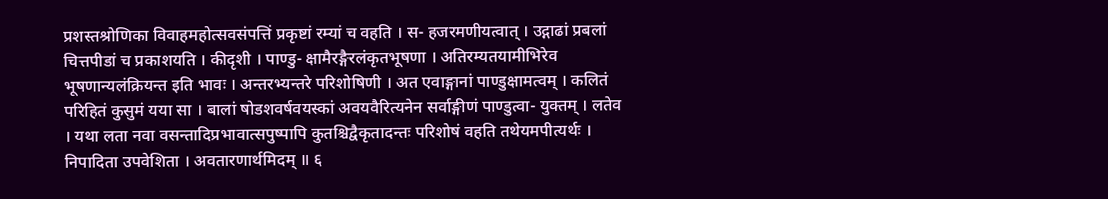प्रशस्तश्रोणिका विवाहमहोत्सवसंपत्तिं प्रकृष्टां रम्यां च वहति । स- हजरमणीयत्वात् । उद्गाढां प्रबलां चित्तपीडां च प्रकाशयति । कीदृशी । पाण्डु- क्षामैरङ्गैरलंकृतभूषणा । अतिरम्यतयामीभिरेव भूषणान्यलंक्रियन्त इति भावः । अन्तरभ्यन्तरे परिशोषिणी । अत एवाङ्गानां पाण्डुक्षामत्वम् । कलितं परिहितं कुसुमं यया सा । बालां षोडशवर्षवयस्कां अवयवैरित्यनेन सर्वाङ्गीणं पाण्डुत्वा- युक्तम् । लतेव । यथा लता नवा वसन्तादिप्रभावात्सपुष्पापि कुतश्चिद्वैकृतादन्तः परिशोषं वहति तथेयमपीत्यर्थः । निपादिता उपवेशिता । अवतारणार्थमिदम् ॥ ६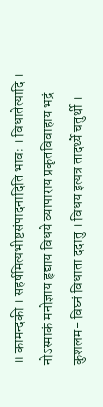॥ कामन्दकी । सहर्षमित्यभीष्टसंपादनादिति भावः । विधातेत्यादि । नोऽस्माकं मनोज्ञाय हृद्याय विधये व्यापाराय प्रकृतविवाहाय भद्रं कुशलम- विघ्नं विधाता ददातु । विधय इत्यत्र तादर्थ्ये चतुर्थी ।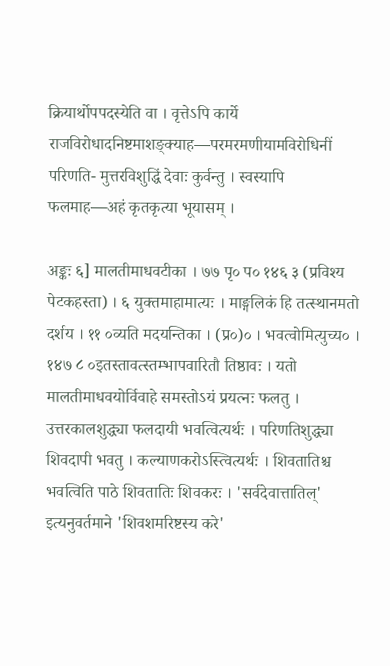क्रियार्थोपपदस्येति वा । वृत्तेऽपि कार्ये राजविरोधादनिष्टमाशङ्क्याह—परमरमणीयामविरोधिनीं परिणति- मुत्तरविशुद्धिं देवाः कुर्वन्तु । स्वस्यापि फलमाह—अहं कृतकृत्या भूयासम् ।

अङ्कः ६] मालतीमाधवटीका । ७७ पृ० प० १४६ ३ (प्रविश्य पेटकहस्ता) । ६ युक्तमाहामात्यः । माङ्गलिकं हि तत्स्थानमतो दर्शय । ११ ०व्यति मदयन्तिका । (प्र०)० । भवत्वोमित्युच्य० । १४७ ८ ०इतस्तावत्स्तम्भापवारितौ तिष्ठावः । यतो मालतीमाधवयोर्विवाहे समस्तोऽयं प्रयत्नः फलतु । उत्तरकालशुद्ध्या फलदायी भवत्वित्यर्थः । परिणतिशुद्ध्या शिवदापी भवतु । कल्याणकरोऽस्त्वित्यर्थः । शिवतातिश्च भवत्विति पाठे शिवतातिः शिवकरः । 'सर्वदेवात्तातिल्' इत्यनुवर्तमाने 'शिवशमरिष्टस्य करे'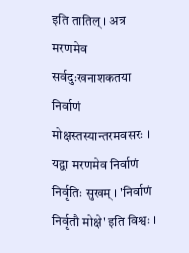इति तातिल् । अत्र मरणमेव सर्वदुःखनाशकतया निर्वाणं मोक्षस्तस्यान्तरमवसरः । यद्वा मरणमेव निर्वाणं निर्वृतिः सुखम् । 'निर्वाणं निर्वृतौ मोक्षे' इति विश्वः ।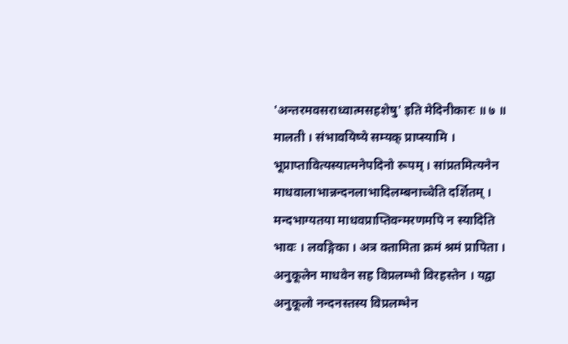'अन्तरमवसराध्वात्मसहशेषु' इति मेदिनीकारः ॥ ७ ॥ मालती । संभावयिष्ये सम्यक् प्राप्स्यामि । भूप्राप्तावित्यस्यात्मनेपदिनो रूपम् । सांप्रतमित्यनेन माधवालाभान्नन्दनलाभादिलम्बनाच्चेति दर्शितम् । मन्दभाग्यतया माधवप्राप्तिवन्मरणमपि न स्यादिति भावः । लवङ्गिका । अत्र क्तामिता क्रमं श्रमं प्रापिता । अनुकूलेन माधवेन सह विप्रलम्भो विरहस्तेन । यद्वा अनुकूलो नन्दनस्तस्य विप्रलम्भेन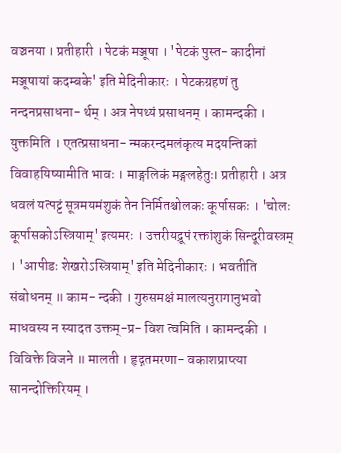वञ्चनया । प्रतीहारी । पेटकं मञ्जूषा । 'पेटकं पुस्त- कादीनां मञ्जूषायां कदम्बके' इति मेदिनीकारः । पेटकग्रहणं तु नन्दनप्रसाधना- र्थम् । अत्र नेपथ्यं प्रसाधनम् । कामन्दकी । युक्तमिति । एतत्प्रसाधना- न्मकरन्दमलंकृत्य मदयन्तिकां विवाहयिष्यामीति भावः । माङ्गलिकं मङ्गलहेतुः। प्रतीहारी । अत्र धवलं यत्पट्टं सूत्रमयमंशुकं तेन निर्मितश्चोलकः कूर्पासकः । 'चोलः कूर्पासकोऽस्त्रियाम्' इत्यमरः । उत्तरीयद्रूपं रक्तांशुकं सिन्दूरीवस्त्रम् । 'आपीडः शेखरोऽस्त्रियाम्' इति मेदिनीकारः । भवतीति संबोधनम् ॥ काम- न्दकी । गुरुसमक्षं मालत्यनुरागानुभवो माधवस्य न स्यादत उक्तम्-प्र- विश त्वमिति । कामन्दकी । विविक्ते विजने ॥ मालती । हृद्गतमरणा- वकाशप्राप्त्या सानन्दोक्तिरियम् ।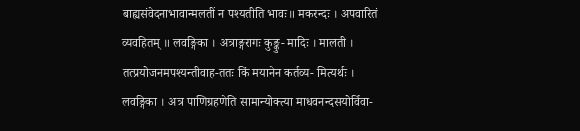बाह्यसंवेदनाभावान्मलतीं न पश्यतीति भावः॥ मकरन्दः । अपवारितं व्यवहितम् ॥ लवङ्गिका । अत्राङ्गरागः कुङ्कु- मादिः । मालती । तत्प्रयोजनमपश्यन्तीवाह-ततः किं मयानेन कर्तव्य- मित्यर्थः । लवङ्गिका । अत्र पाणिग्रहणेति सामान्योक्त्या माधवनन्दसयोर्विवा-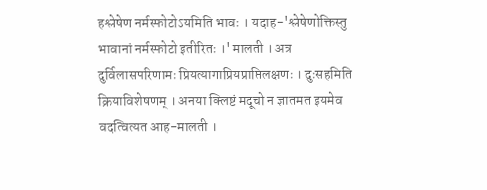हश्लेषेण नर्मस्फोटोऽयमिति भावः । यदाह-'श्लेषेणोक्तिस्तु भावानां नर्मस्फोटो इतीरितः ।' मालती । अत्र दुर्विलासपरिणामः प्रियत्यागाप्रियप्राप्तिलक्षणः । दुःसहमिति क्रियाविशेषणम् । अनया क्लिष्टं मदूचो न ज्ञातमत इयमेव वदत्वित्यत आह-मालती ।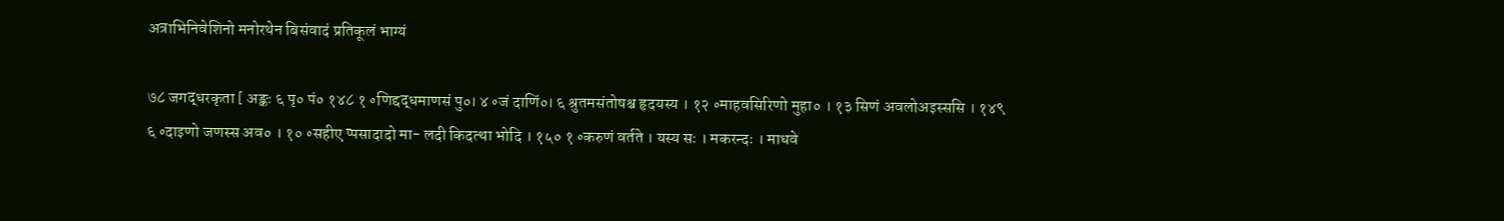अत्राभिनिवेशिनो मनोरथेन बिसंवादं प्रतिकूलं भाग्यं

७८ जगद्धरकृता [ अङ्कः ६ पृ० पं० १४८ १ ॰णिद्दद्धमाणसं पु०। ४ ॰जं दाणिं०। ६ श्रुतमसंतोषश्च हृदयस्य । १२ ॰माहवसिरिणो मुहा० । १३ सिणं अवलोअइस्ससि । १४९ ६ ॰दाइणो जणस्स अव० । १० ॰सहीए प्पसादादो मा- लदी किदत्था भोदि । १५० १ ॰करुणं वर्तते । यस्य सः । मकरन्दः । माधवे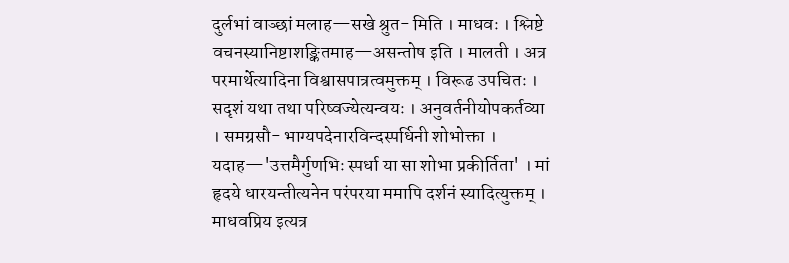दुर्लभां वाञ्छां मलाह—सखे श्रुत- मिति । माधवः । श्लिष्टे वचनस्यानिष्टाशङ्कितमाह—असन्तोष इति । मालती । अत्र परमार्थेत्यादिना विश्वासपात्रत्वमुक्तम् । विरूढ उपचितः । सदृशं यथा तथा परिष्वज्येत्यन्वयः । अनुवर्तनीयोपकर्तव्या । समग्रसौ- भाग्यपदेनारविन्दस्पर्धिनी शोभोक्ता । यदाह—'उत्तमैर्गुणभिः स्पर्धा या सा शोभा प्रकीर्तिता' । मां हृदये धारयन्तीत्यनेन परंपरया ममापि दर्शनं स्यादित्युक्तम् । माधवप्रिय इत्यत्र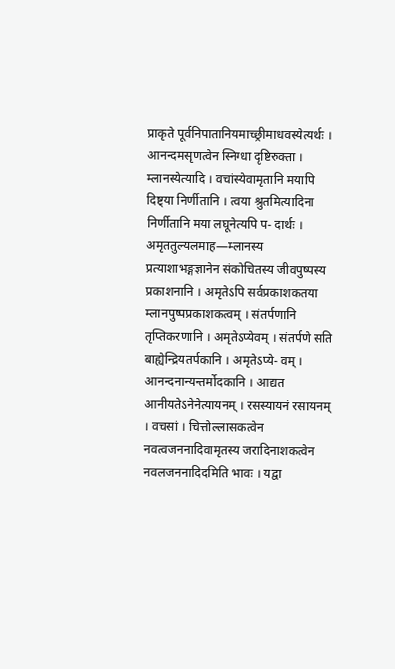प्राकृते पूर्वनिपातानियमाच्छ्रीमाधवस्येत्यर्थः । आनन्दमसृणत्वेन स्निग्धा दृष्टिरुक्ता । म्लानस्येत्यादि । वचांस्येवामृतानि मयापि दिष्ट्या निर्णीतानि । त्वया श्रुतमित्यादिना निर्णीतानि मया लघूनेत्यपि प- दार्थः । अमृततुल्यलमाह—म्लानस्य प्रत्याशाभङ्गज्ञानेन संकोचितस्य जीवपुष्पस्य प्रकाशनानि । अमृतेऽपि सर्वप्रकाशकतया म्लानपुष्पप्रकाशकत्वम् । संतर्पणानि तृप्तिकरणानि । अमृतेऽप्येवम् । संतर्पणे सति बाह्येन्द्रियतर्पकानि । अमृतेऽप्ये- वम् । आनन्दनान्यन्तर्मोदकानि । आद्यत आनीयतेऽनेनेत्यायनम् । रसस्यायनं रसायनम् । वचसां । चित्तोल्लासकत्वेन नवत्वजननादिवामृतस्य जरादिनाशकत्वेन नवलजननादिदमिति भावः । यद्वा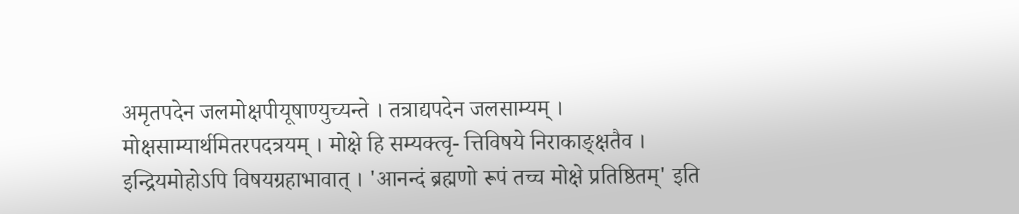अमृतपदेन जलमोक्षपीयूषाण्युच्यन्ते । तत्राद्यपदेन जलसाम्यम् । मोक्षसाम्यार्थमितरपदत्रयम् । मोक्षे हि सम्यक्त्वृ- त्तिविषये निराकाङ्क्षतैव । इन्द्रियमोहोऽपि विषयग्रहाभावात् । 'आनन्दं ब्रह्मणो रूपं तच्च मोक्षे प्रतिष्ठितम्' इति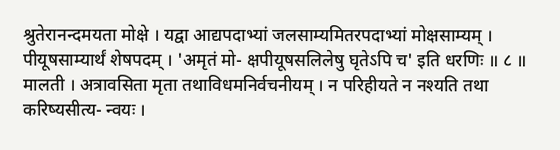श्रुतेरानन्दमयता मोक्षे । यद्वा आद्यपदाभ्यां जलसाम्यमितरपदाभ्यां मोक्षसाम्यम् । पीयूषसाम्यार्थं शेषपदम् । 'अमृतं मो- क्षपीयूषसलिलेषु घृतेऽपि च' इति धरणिः ॥ ८ ॥ मालती । अत्रावसिता मृता तथाविधमनिर्वचनीयम् । न परिहीयते न नश्यति तथा करिष्यसीत्य- न्वयः ।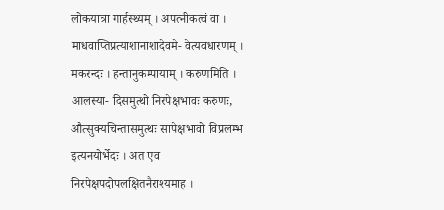लोकयात्रा गार्हस्थ्यम् । अपत्नीकत्वं वा । माधवाप्तिप्रत्याशानाशादेवमे- वेत्यवधारणम् । मकरन्दः । हन्तानुकम्पायाम् । करुणमिति । आलस्या- दिसमुत्थो निरपेक्षभावः करुणः, औत्सुक्यचिन्तासमुत्थः सापेक्षभावो विप्रलम्भ इत्यनयोर्भेदः । अत एव निरपेक्षपदोपलक्षितनैराश्यमाह ।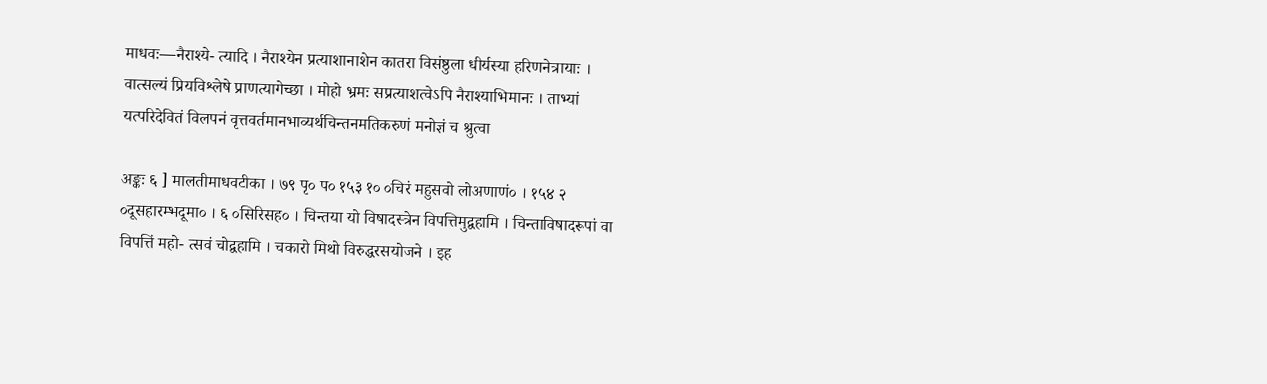माधवः—नैराश्ये- त्यादि । नैराश्येन प्रत्याशानाशेन कातरा विसंष्ठुला धीर्यस्या हरिणनेत्रायाः । वात्सल्यं प्रियविश्लेषे प्राणत्यागेच्छा । मोहो भ्रमः सप्रत्याशत्वेऽपि नैराश्याभिमानः । ताभ्यां यत्परिदेवितं विलपनं वृत्तवर्तमानभाव्यर्थचिन्तनमतिकरुणं मनोज्ञं च श्रुत्वा

अङ्कः ६ ] मालतीमाधवटीका । ७९ पृ० प० १५३ १० ०चिरं महुसवो लोअणाणं० । १५४ २ ०दूसहारम्भदूमा० । ६ ०सिरिसह० । चिन्तया यो विषादस्त्रेन विपत्तिमुद्वहामि । चिन्ताविषादरूपां वा विपत्तिं महो- त्सवं चोद्वहामि । चकारो मिथो विरुद्धरसयोजने । इह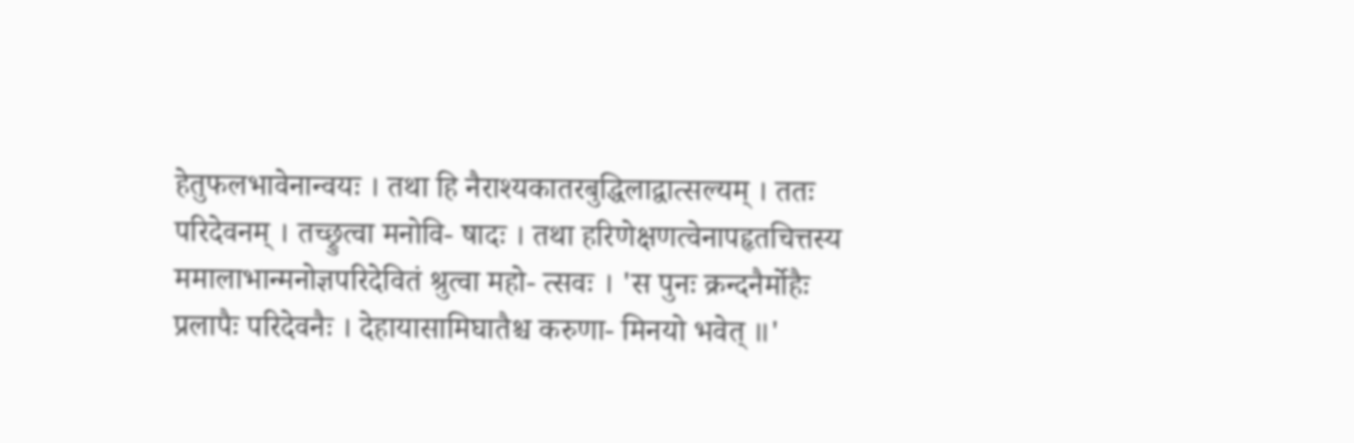हेतुफलभावेनान्वयः । तथा हि नैराश्यकातरबुद्धिलाद्वात्सल्यम् । ततः परिदेवनम् । तच्छ्रुत्वा मनोवि- षादः । तथा हरिणेक्षणत्वेनापहृतचित्तस्य ममालाभान्मनोज्ञपरिदेवितं श्रुत्वा महो- त्सवः । 'स पुनः क्रन्दनैर्मोहैः प्रलापैः परिदेवनैः । देहायासामिघातैश्च करुणा- मिनयो भवेत् ॥'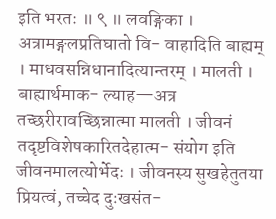इति भरतः ॥ ९ ॥ लवङ्गिका । अत्रामङ्गलप्रतिघातो वि- वाहादिति बाह्यम् । माधवसन्निधानादित्यान्तरम् । मालती । बाह्यार्थमाक- ल्याह—अत्र तच्छरीरावच्छिन्नात्मा मालती । जीवनं तदृष्टविशेषकारितदेहात्म- संयोग इति जीवनमालत्योर्भेदः । जीवनस्य सुखहेतुतया प्रियत्वं, तच्चेद दुःखसंत-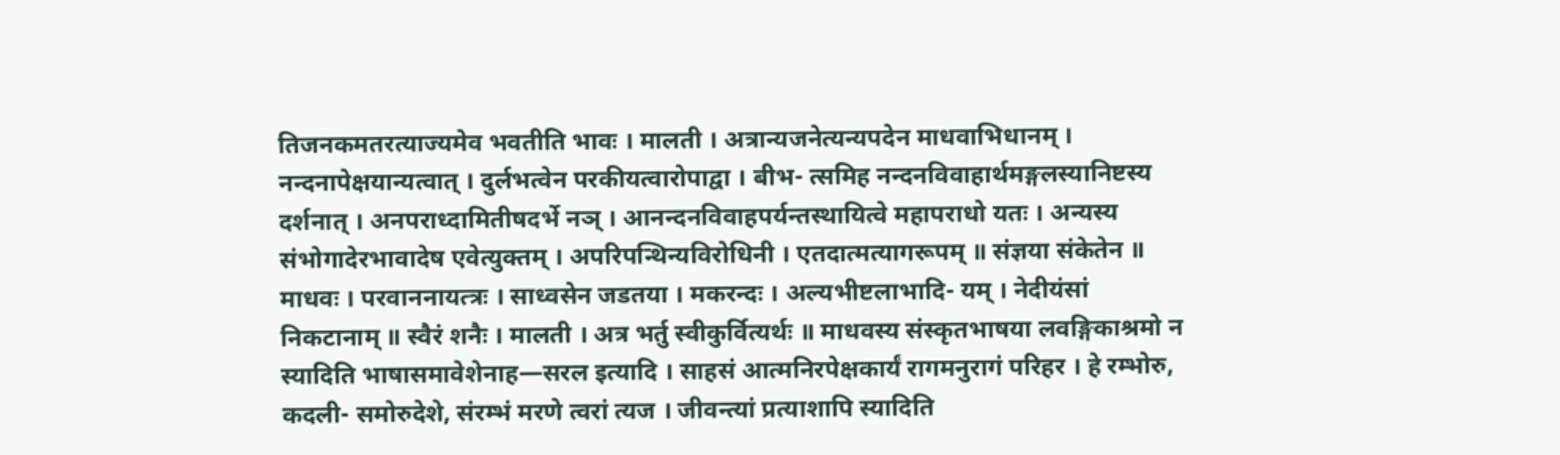तिजनकमतरत्याज्यमेव भवतीति भावः । मालती । अत्रान्यजनेत्यन्यपदेन माधवाभिधानम् । नन्दनापेक्षयान्यत्वात् । दुर्लभत्वेन परकीयत्वारोपाद्वा । बीभ- त्समिह नन्दनविवाहार्थमङ्गलस्यानिष्टस्य दर्शनात् । अनपराध्दामितीषदर्भे नञ् । आनन्दनविवाहपर्यन्तस्थायित्वे महापराधो यतः । अन्यस्य संभोगादेरभावादेष एवेत्युक्तम् । अपरिपन्थिन्यविरोधिनी । एतदात्मत्यागरूपम् ॥ संज्ञया संकेतेन ॥ माधवः । परवाननायत्त्रः । साध्वसेन जडतया । मकरन्दः । अल्यभीष्टलाभादि- यम् । नेदीयंसां निकटानाम् ॥ स्वैरं शनैः । मालती । अत्र भर्तु स्वीकुर्वित्यर्थः ॥ माधवस्य संस्कृतभाषया लवङ्गिकाश्रमो न स्यादिति भाषासमावेशेनाह—सरल इत्यादि । साहसं आत्मनिरपेक्षकार्यं रागमनुरागं परिहर । हे रम्भोरु, कदली- समोरुदेशे, संरम्भं मरणे त्वरां त्यज । जीवन्त्यां प्रत्याशापि स्यादिति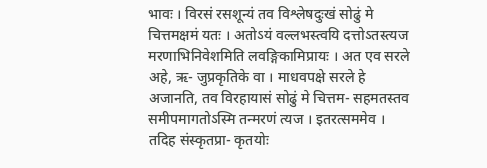भावः । विरसं रसशून्यं तव विश्लेषदुःखं सोढुं मे चित्तमक्षमं यतः । अतोऽयं वल्लभस्त्वयि दत्तोऽतस्त्यज मरणाभिनिवेशमिति लवङ्गिकामिप्रायः । अत एव सरले अहे, ऋ- जुप्रकृतिके वा । माधवपक्षे सरले हे अजानति, तव विरहायासं सोढुं मे चित्तम- सहमतस्तव समीपमागतोऽस्मि तन्मरणं त्यज । इतरत्सममेव । तदिह संस्कृतप्रा- कृतयोः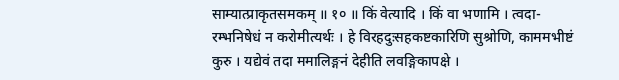साम्यात्प्राकृतसमकम् ॥ १० ॥ किं वेत्यादि । किं वा भणामि । त्वदा- रम्भनिषेधं न करोमीत्यर्थः । हे विरहदुःसहकष्टकारिणि सुश्रोणि, काममभीष्टं कुरु । यद्येवं तदा ममालिङ्गनं देहीति लवङ्गिकापक्षे ।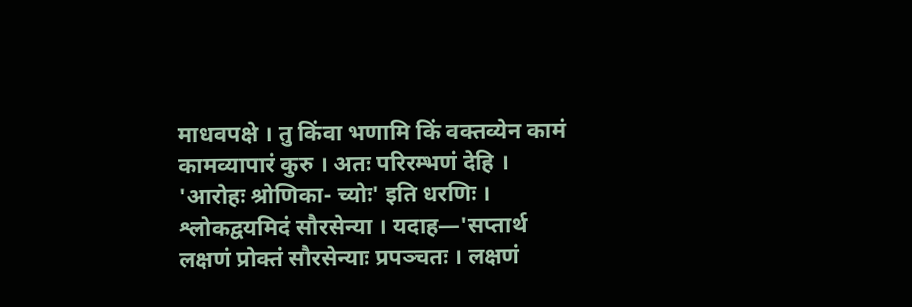माधवपक्षे । तु किंवा भणामि किं वक्तव्येन कामं कामव्यापारं कुरु । अतः परिरम्भणं देहि । 'आरोहः श्रोणिका- च्योः' इति धरणिः । श्लोकद्वयमिदं सौरसेन्या । यदाह—'सप्तार्थ लक्षणं प्रोक्तं सौरसेन्याः प्रपञ्चतः । लक्षणं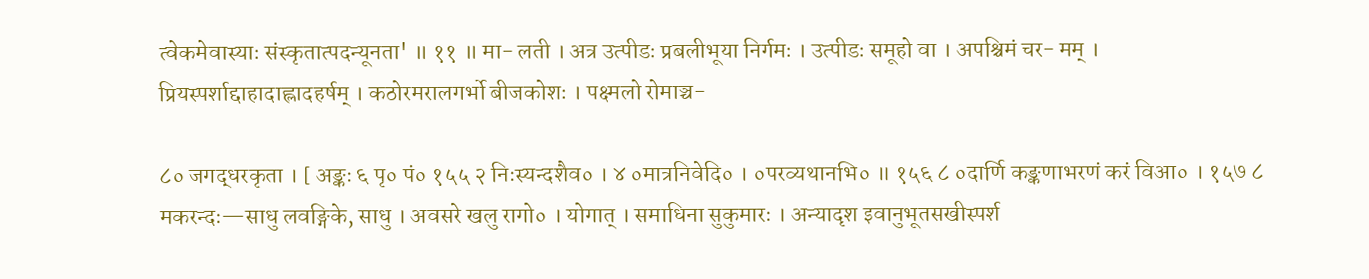त्वेकमेवास्याः संस्कृतात्पदन्यूनता' ॥ ११ ॥ मा- लती । अत्र उत्पीडः प्रबलीभूया निर्गमः । उत्पीडः समूहो वा । अपश्चिमं चर- मम् । प्रियस्पर्शाद्दाहादाह्लादहर्षम् । कठोरमरालगर्भो बीजकोशः । पक्ष्मलो रोमाञ्च-

८० जगद्धरकृता । [ अङ्कः ६ पृ० पं० १५५ २ निःस्यन्दशैव० । ४ ०मात्रनिवेदि० । ०परव्यथानभि० ॥ १५६ ८ ०दार्णि कङ्कणाभरणं करं विआ० । १५७ ८ मकरन्दः—साधु लवङ्गिके, साधु । अवसरे खलु रागो० । योगात् । समाधिना सुकुमारः । अन्यादृश इवानुभूतसखीस्पर्श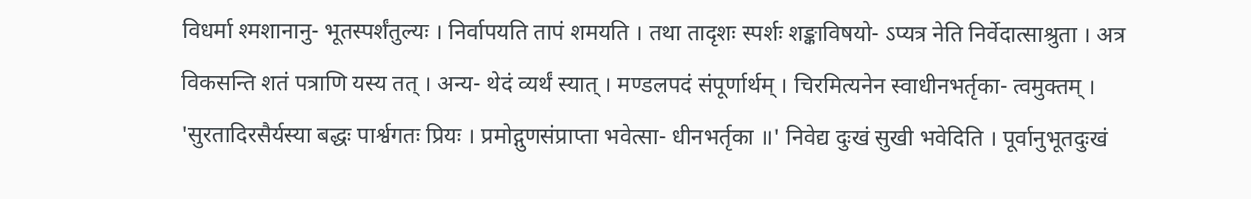विधर्मा श्मशानानु- भूतस्पर्शंतुल्यः । निर्वापयति तापं शमयति । तथा तादृशः स्पर्शः शङ्काविषयो- ऽप्यत्र नेति निर्वेदात्साश्रुता । अत्र विकसन्ति शतं पत्राणि यस्य तत् । अन्य- थेदं व्यर्थं स्यात् । मण्डलपदं संपूर्णार्थम् । चिरमित्यनेन स्वाधीनभर्तृका- त्वमुक्तम् । 'सुरतादिरसैर्यस्या बद्धः पार्श्वगतः प्रियः । प्रमोद्गुणसंप्राप्ता भवेत्सा- धीनभर्तृका ॥' निवेद्य दुःखं सुखी भवेदिति । पूर्वानुभूतदुःखं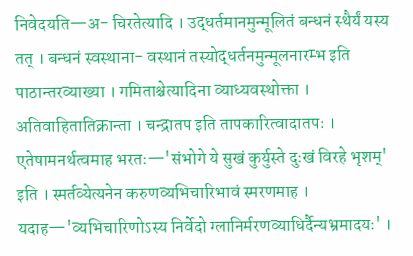निवेदयति—अ- चिरतेत्यादि । उद्धर्तमानमुन्मूलितं बन्धनं स्थैर्यं यस्य तत् । बन्धनं स्वस्थाना- वस्थानं तस्योद्धर्तनमुन्मूलनारम्भ इति पाठान्तरव्याख्या । गमिताश्चेत्यादिना व्याध्यवस्थोक्ता । अतिवाहितातिक्रान्ता । चन्द्रातप इति तापकारित्वादातपः । एतेषामनर्थत्वमाह भरतः—'संभोगे ये सुखं कुर्युस्ते दुःखं विरहे भृशम्' इति । स्मर्तव्येत्यनेन करुणव्यभिचारिभावं स्मरणमाह । यदाह—'व्यभिचारिणोऽस्य निर्वेदो ग्लानिर्मरणव्याधिर्दैन्यभ्रमादयः' ।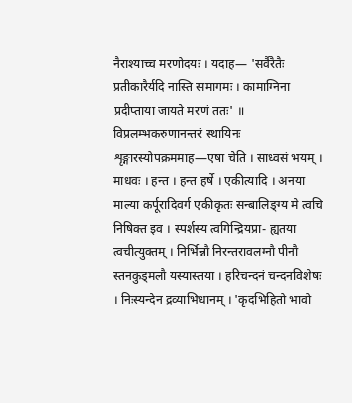नैराश्याच्च मरणोदयः । यदाह— 'सर्वैरैतैः प्रतीकारैर्यदि नास्ति समागमः । कामाग्निना प्रदीप्ताया जायते मरणं ततः' ॥ विप्रलम्भकरुणानन्तरं स्थायिनः शृङ्गारस्योपक्रममाह—एषा चेति । साध्वसं भयम् । माधवः । हन्त । हन्त हर्षे । एकीत्यादि । अनया माल्य‌ा कर्पूरादिवर्ग एकीकृतः सन्बालिङ्ग्य मे त्वचि निषिक्त इव । स्पर्शस्य त्वगिन्द्रियप्रा- ह्यतया त्वचीत्युक्तम् । निर्भिन्नौ निरन्तरावलग्नौ पीनौ स्तनकुड्मलौ यस्यास्तया । हरिचन्दनं चन्दनविशेषः । निःस्यन्देन द्रव्याभिधानम् । 'कृदभिहितो भावो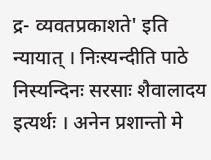द्र- व्यवतप्रकाशते' इति न्यायात् । निःस्यन्दीति पाठे निस्यन्दिनः सरसाः शैवालादय इत्यर्थः । अनेन प्रशान्तो मे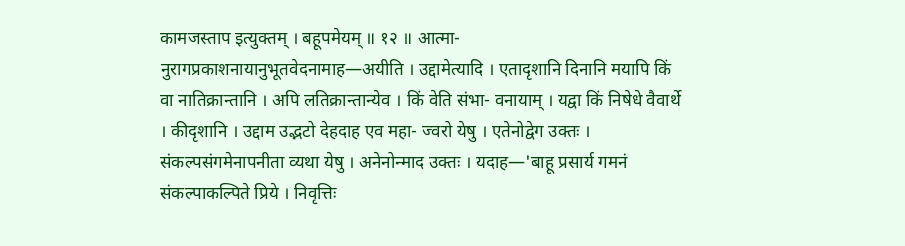कामजस्ताप इत्युक्तम् । बहूपमेयम् ॥ १२ ॥ आत्मा- नुरागप्रकाशनायानुभूतवेदनामाह—अयीति । उद्दामेत्यादि । एतादृशानि दिनानि मयापि किं वा नातिक्रान्तानि । अपि लतिक्रान्तान्येव । किं वेति संभा- वनायाम् । यद्वा किं निषेधे वैवार्थे । कीदृशानि । उद्दाम उद्भटो देहदाह एव महा- ज्वरो येषु । एतेनोद्वेग उक्तः । संकल्पसंगमेनापनीता व्यथा येषु । अनेनोन्माद उक्तः । यदाह—'बाहू प्रसार्य गमनं संकल्पाकल्पिते प्रिये । निवृत्तिः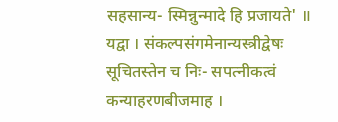सहसान्य- स्मिन्नुन्मादे हि प्रजायते' ॥ यद्वा । संकल्पसंगमेनान्यस्त्रीद्वेषः सूचितस्तेन च निः- सपत्नीकत्वं कन्याहरणबीजमाह ।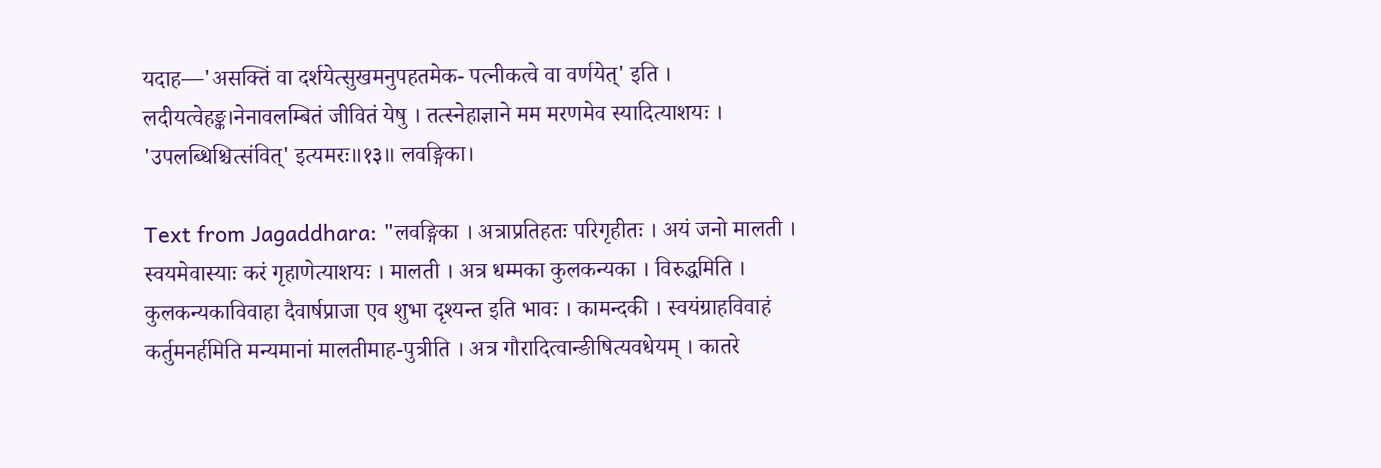यदाह—'असक्तिं वा दर्शयेत्सुखमनुपहतमेक- पत्नीकत्वे वा वर्णयेत्' इति । लदीयत्वेहङ्क।नेनावलम्बितं जीवितं येषु । तत्स्नेहाज्ञाने मम मरणमेव स्यादित्याशयः । 'उपलब्धिश्चित्संवित्' इत्यमरः॥१३॥ लवङ्गिका।

Text from Jagaddhara: "लवङ्गिका । अत्राप्रतिहतः परिगृहीतः । अयं जनो मालती । स्वयमेवास्याः करं गृहाणेत्याशयः । मालती । अत्र धम्मका कुलकन्यका । विरुद्धमिति । कुलकन्यकाविवाहा दैवार्षप्राजा एव शुभा दृश्यन्त इति भावः । कामन्दकी । स्वयंग्राहविवाहं कर्तुमनर्हमिति मन्यमानां मालतीमाह-पुत्रीति । अत्र गौरादित्वान्ङीषित्यवधेयम् । कातरे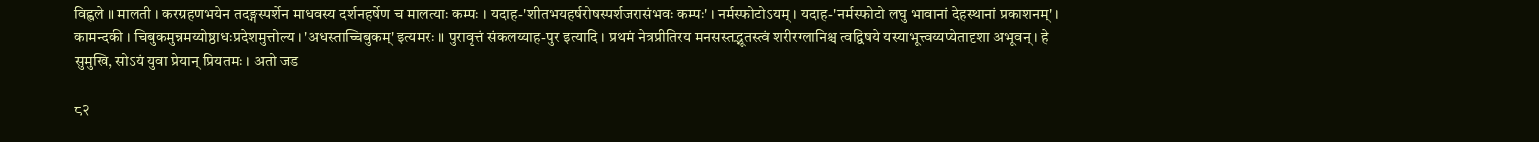विह्वले ॥ मालती । करग्रहणभयेन तदङ्गस्पर्शेन माधवस्य दर्शनहर्षेण च मालत्याः कम्पः । यदाह-'शीतभयहर्षरोषस्पर्शजरासंभवः कम्पः' । नर्मस्फोटोऽयम् । यदाह-'नर्मस्फोटो लघु भावानां देहस्थानां प्रकाशनम्' । कामन्दकी । चिबुकमुन्नमय्योष्ठाधःप्रदेशमुत्तोल्य । 'अधस्ताच्चिबुकम्' इत्यमरः ॥ पुरावृत्तं संकलय्याह-पुर इत्यादि । प्रथमं नेत्रप्रीतिरय मनसस्तद्भूतस्त्वं शरीरग्लानिश्च त्वद्विषये यस्याभूत्त्वय्यप्येतादृशा अभूवन् । हे सुमुखि, सोऽयं युवा प्रेयान् प्रियतमः । अतो जड

८२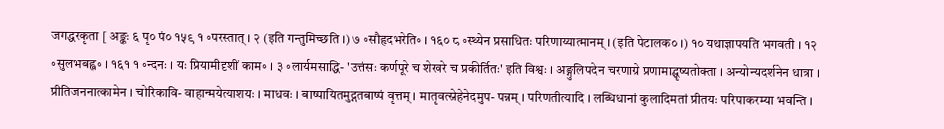जगद्धरकृता [ अङ्कः ६ पृ० पं० १५९ १ ॰परस्तात् । २ (इति गन्तुमिच्छति ।) ७ ॰सौहृदभरेति॰ । १६० ८ ॰स्थ्येन प्रसाधितः परिणाय्यात्मानम् । (इति पेटालक० ।) १० यथाज्ञापयति भगवती । १२ ॰सुलभबह्व॰ । १६१ १ ॰न्दनः । यः प्रियामीदृशीं काम॰ । ३ ॰लार्यमसाद्धि- 'उत्तंसः कर्णपूरे च शेखरे च प्रकीर्तितः' इति विश्वः । अङ्गुलिपदेन चरणाग्रे प्रणामाद्घृष्यतोक्ता । अन्योन्यदर्शनेन धात्रा । प्रीतिजननात्कामेन । चोरिकावि- वाहान्मयेत्याशयः । माधवः । बाष्पायितमुद्गतबाष्पं वृत्तम् । मातृवत्स्नेहेनेदमुप- पन्नम् । परिणतीत्यादि । लब्धिधानां कुलादिमतां प्रीतयः परिपाकरम्या भवन्ति ।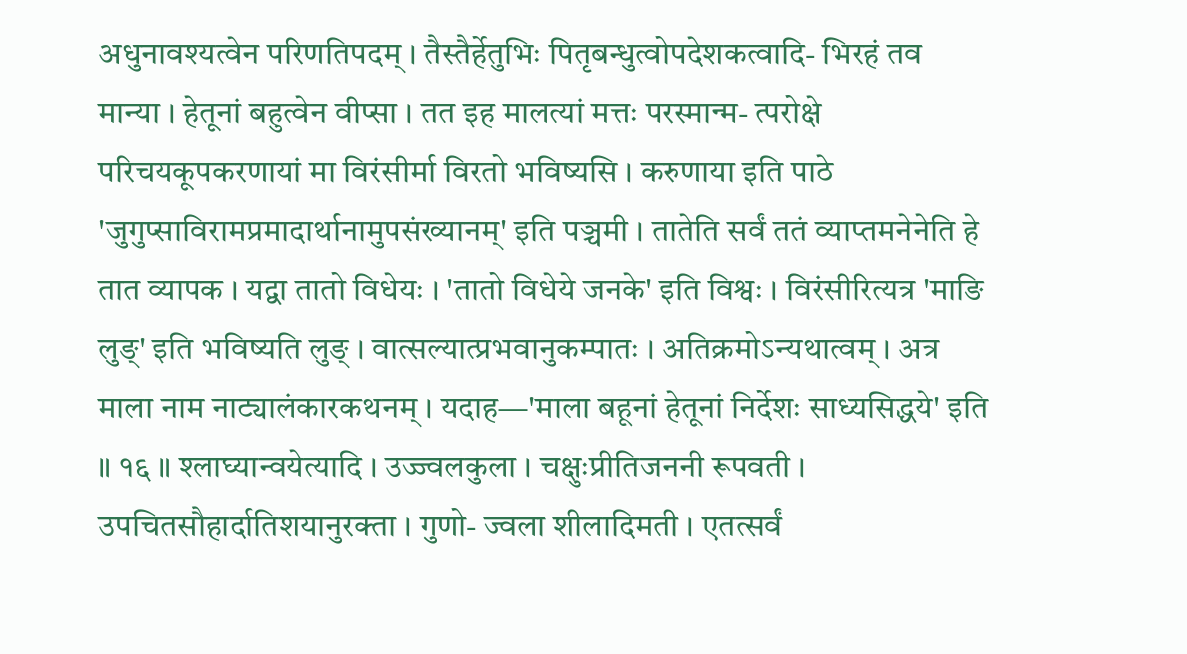अधुनावश्यत्वेन परिणतिपदम् । तैस्तैर्हेतुभिः पितृबन्धुत्वोपदेशकत्वादि- भिरहं तव मान्या । हेतूनां बहुत्वेन वीप्सा । तत इह मालत्यां मत्तः परस्मान्म- त्परोक्षे परिचयकूपकरणायां मा विरंसीर्मा विरतो भविष्यसि । करुणाया इति पाठे 'जुगुप्साविरामप्रमादार्थानामुपसंख्यानम्' इति पञ्चमी । तातेति सर्वं ततं व्याप्तमनेनेति हे तात व्यापक । यद्वा तातो विधेयः । 'तातो विधेये जनके' इति विश्वः । विरंसीरित्यत्र 'माङि लुङ्' इति भविष्यति लुङ् । वात्सल्यात्प्रभवानुकम्पातः । अतिक्रमोऽन्यथात्वम् । अत्र माला नाम नाट्यालंकारकथनम् । यदाह—'माला बहूनां हेतूनां निर्देशः साध्यसिद्धये' इति ॥ १६ ॥ श्लाघ्यान्वयेत्यादि । उज्ज्वलकुला । चक्षुःप्रीतिजननी रूपवती । उपचितसौहार्दातिशयानुरक्ता । गुणो- ज्वला शीलादिमती । एतत्सर्वं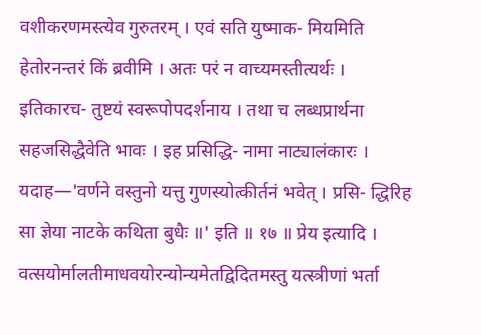वशीकरणमस्त्येव गुरुतरम् । एवं सति युष्माक- मियमिति हेतोरनन्तरं किं ब्रवीमि । अतः परं न वाच्यमस्तीत्यर्थः । इतिकारच- तुष्टयं स्वरूपोपदर्शनाय । तथा च लब्धप्रार्थना सहजसिद्धैवेति भावः । इह प्रसिद्धि- नामा नाट्यालंकारः । यदाह—'वर्णने वस्तुनो यत्तु गुणस्योत्कीर्तनं भवेत् । प्रसि- द्धिरिह सा ज्ञेया नाटके कथिता बुधैः ॥' इति ॥ १७ ॥ प्रेय इत्यादि । वत्सयोर्मालतीमाधवयोरन्योन्यमेतद्विदितमस्तु यत्स्त्रीणां भर्ता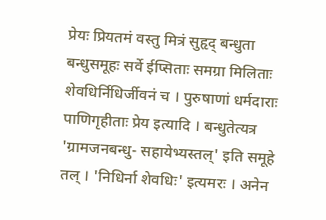प्रेयः प्रियतमं वस्तु मित्रं सुहृद् बन्धुता बन्धुसमूहः सर्वे ईप्सिताः समग्रा मिलिताः शेवधिर्निधिर्जीवनं च । पुरुषाणां धर्मदाराः पाणिगृहीताः प्रेय इत्यादि । बन्धुतेत्यत्र 'ग्रामजनबन्धु- सहायेभ्यस्तल्' इति समूहे तल् । 'निधिर्ना शेवधिः' इत्यमरः । अनेन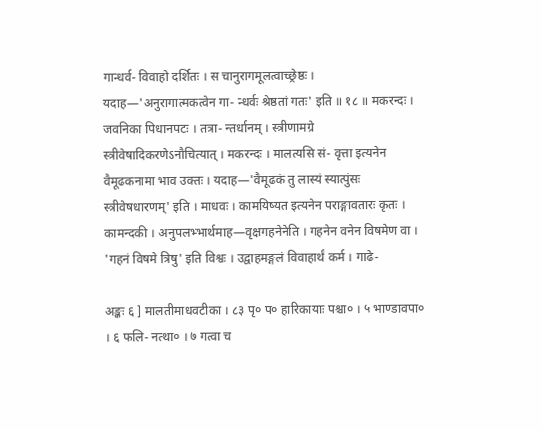गान्धर्व- विवाहो दर्शितः । स चानुरागमूलत्वाच्छ्रेष्ठः । यदाह—'अनुरागात्मकत्वेन गा- न्धर्वः श्रेष्ठतां गतः' इति ॥ १८ ॥ मकरन्दः । जवनिका पिधानपटः । तत्रा- न्तर्धानम् । स्त्रीणामग्रे स्त्रीवेषादिकरणेऽनौचित्यात् । मकरन्दः । मालत्यसि सं- वृत्ता इत्यनेन वैमूढकनामा भाव उक्तः । यदाह—'वैमूढकं तु लास्यं स्यात्पुंसः स्त्रीवेषधारणम्' इति । माधवः । कामयिष्यत इत्यनेन पराङ्गावतारः कृतः । कामन्दकी । अनुपलभ्भार्थमाह—वृक्षगहनेनेति । गहनेन वनेन विषमेण वा । 'गहनं विषमे त्रिषु' इति विश्वः । उद्वाहमङ्गलं विवाहार्थं कर्म । गाढे-

अङ्कः ६ ] मालतीमाधवटीका । ८३ पृ० प० हारिकायाः पश्चा० । ५ भाण्डावपा० । ६ फलि- नत्था० । ७ गत्वा च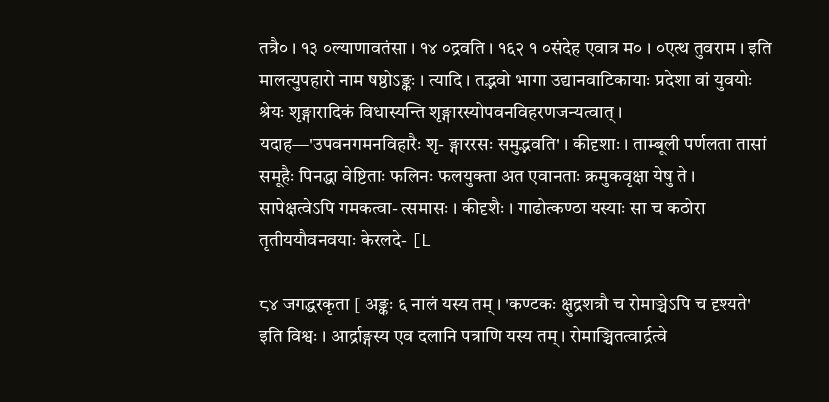तत्रै० । १३ ०ल्याणावतंसा । १४ ०द्रवति । १६२ १ ०संदेह एवात्र म० । ०एत्थ तुवराम । इति मालत्युपहारो नाम षष्ठोऽङ्कः । त्यादि । तद्भवो भागा उद्यानवाटिकायाः प्रदेशा वां युवयोः श्रेयः शृङ्गारादिकं विधास्यन्ति शृङ्गारस्योपवनविहरणजन्यत्वात् । यदाह—'उपवनगमनविहारैः शृ- ङ्गाररसः समुद्भवति' । कीदृशाः । ताम्बूली पर्णलता तासां समूहैः पिनद्धा वेष्टिताः फलिनः फलयुक्ता अत एवानताः क्रमुकवृक्षा येषु ते । सापेक्षत्वेऽपि गमकत्वा- त्समासः । कीदृशैः । गाढोत्कण्ठा यस्याः सा च कठोरा तृतीययौवनवयाः केरलदे- [L

८४ जगद्धरकृता [ अङ्कः ६ नालं यस्य तम् । 'कण्टकः क्षुद्रशत्रौ च रोमाञ्चेऽपि च दृश्यते' इति विश्वः । आर्द्राङ्गस्य एव दलानि पत्राणि यस्य तम् । रोमाञ्चितत्वार्द्रत्वे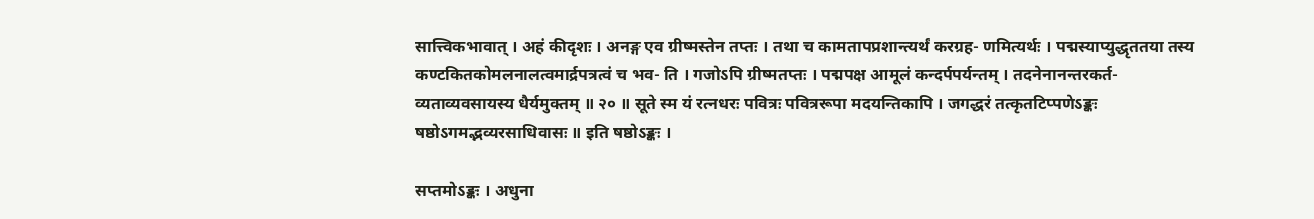सात्त्विकभावात् । अहं कीदृशः । अनङ्ग एव ग्रीष्मस्तेन तप्तः । तथा च कामतापप्रशान्त्यर्थं करग्रह- णमित्यर्थः । पद्मस्याप्युद्धृततया तस्य कण्टकितकोमलनालत्वमार्द्रपत्रत्वं च भव- ति । गजोऽपि ग्रीष्मतप्तः । पद्मपक्ष आमूलं कन्दर्पपर्यन्तम् । तदनेनानन्तरकर्त- व्यताव्यवसायस्य धैर्यमुक्तम् ॥ २० ॥ सूते स्म यं रत्नधरः पवित्रः पवित्ररूपा मदयन्तिकापि । जगद्धरं तत्कृतटिप्पणेऽङ्कः षष्ठोऽगमद्भव्यरसाधिवासः ॥ इति षष्ठोऽङ्कः ।

सप्तमोऽङ्कः । अधुना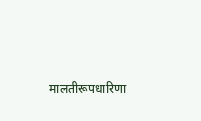मालतीरूपधारिणा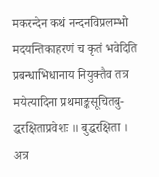मकरन्देन कथं नन्दनविप्रलम्भो मदयन्तिकाहरणं च कृतं भवेदिति प्रबन्धाभिधानाय नियुक्तैव तत्र मयेत्यादिना प्रथमाङ्कसूचितबु- द्धरक्षिताप्रवेशः ॥ बुद्धरक्षिता । अत्र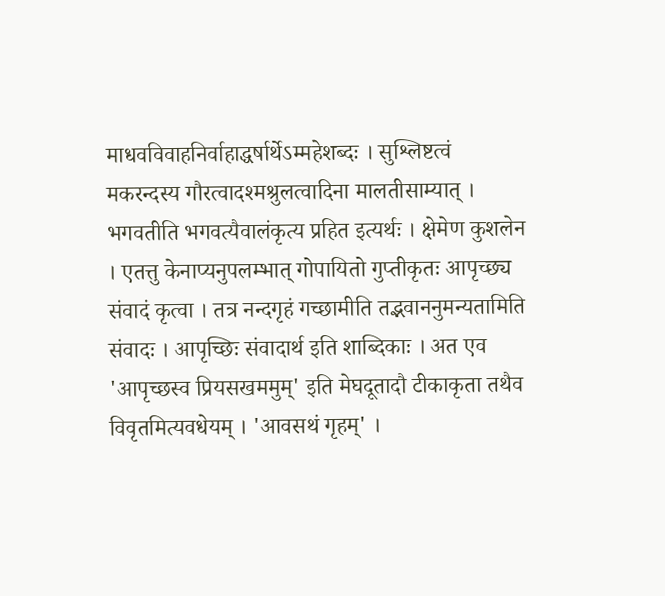माधवविवाहनिर्वाहाद्धर्षार्थेऽम्महेशब्दः । सुश्लिष्टत्वं मकरन्दस्य गौरत्वादश्मश्रुलत्वादिना मालतीसाम्यात् । भगवतीति भगवत्यैवालंकृत्य प्रहित इत्यर्थः । क्षेमेण कुशलेन । एतत्तु केनाप्यनुपलम्भात् गोपायितो गुप्तीकृतः आपृच्छ्य संवादं कृत्वा । तत्र नन्दगृहं गच्छामीति तद्भवाननुमन्यतामिति संवादः । आपृच्छिः संवादार्थ इति शाब्दिकाः । अत एव 'आपृच्छस्व प्रियसखममुम्' इति मेघदूतादौ टीकाकृता तथैव विवृतमित्यवधेयम् । 'आवसथं गृहम्' ।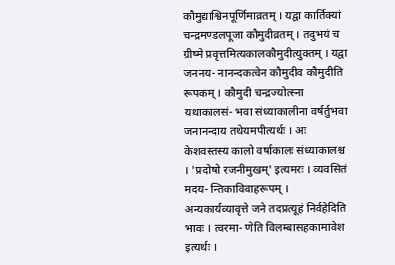कौमुद्याश्विनपूर्णिमाव्रतम् । यद्वा कार्तिक्यां चन्द्रमण्डलपूजा कौमुदीव्रतम् । तदुभयं च ग्रीष्मे प्रवृत्तमित्यकालकौमुदीत्युक्तम् । यद्वा जननय- नानन्दकत्वेन कौमुदीव कौमुदीति रूपकम् । कौमुदी चन्द्रज्योत्स्ना यथाकालसं- भवा संध्याकालीना वर्षर्तुभवा जनानन्दाय तथेयमपीत्यर्थः । अः केशवस्तस्य कालो वर्षाकालः संध्याकालश्च । 'प्रदोषो रजनीमुखम्' इत्यमरः । व्यवसितं मदय- न्तिकाविवाहरूपम् । अन्यकार्यव्यावृत्ते जने तदप्रत्यूहं निर्वहेदिति भावः । त्वरमा- णेति विलम्बासहकामावेश इत्यर्थः ।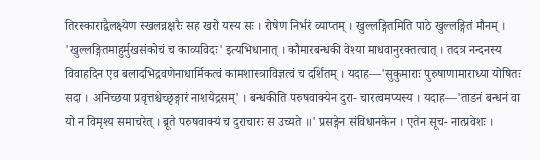तिरस्काराद्वैलक्ष्येण स्खलन्नक्षरैः सह खरो यस्य सः । रोषेण निर्भरं व्याप्तम् । खुल्लङ्गितमिति पाठे खुल्लङ्गितं मौनम् । 'खुल्लङ्गितमाहुर्मुखसंकोचं च काव्यविदः' इत्यभिधानात् । कौमारबन्धकी वेश्या माधवानुरक्तत्वात् । तदत्र नन्दनस्य विवाहदिन एव बलादभिद्रवणेनाधार्मिकत्वं कामशास्त्राविज्ञत्वं च दर्शितम् । यदाह—'सुकुमाराः पुरुषाणामाराध्या योषितः सदा । अनिच्छया प्रवृत्तश्चेच्छृङ्गारं नाशयेद्रसम्' । बन्धकीति परुषवाक्येन दुरा- चारत्वमप्यस्य । यदाह—'ताडनं बन्धनं वा यो न विमृश्य समाचरेत् । ब्रूते परुषवाक्यं च दुराचारः स उच्यते ॥' प्रसङ्गेन संविधानकेन । एतेन सूच- नात्प्रवेशः ।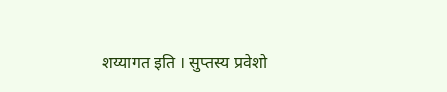शय्यागत इति । सुप्तस्य प्रवेशो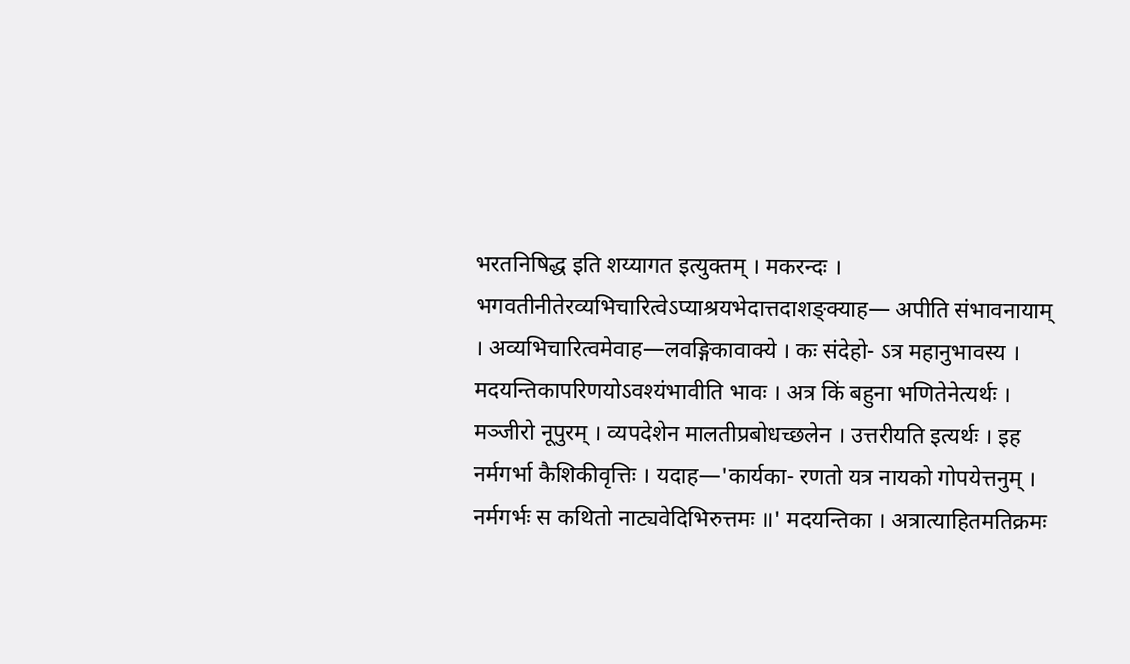भरतनिषिद्ध इति शय्यागत इत्युक्तम् । मकरन्दः । भगवतीनीतेरव्यभिचारित्वेऽप्याश्रयभेदात्तदाशङ्क्याह— अपीति संभावनायाम् । अव्यभिचारित्वमेवाह—लवङ्गिकावाक्ये । कः संदेहो- ऽत्र महानुभावस्य । मदयन्तिकापरिणयोऽवश्यंभावीति भावः । अत्र किं बहुना भणितेनेत्यर्थः । मञ्जीरो नूपुरम् । व्यपदेशेन मालतीप्रबोधच्छलेन । उत्तरीयति इत्यर्थः । इह नर्मगर्भा कैशिकीवृत्तिः । यदाह—'कार्यका- रणतो यत्र नायको गोपयेत्तनुम् । नर्मगर्भः स कथितो नाट्यवेदिभिरुत्तमः ॥' मदयन्तिका । अत्रात्याहितमतिक्रमः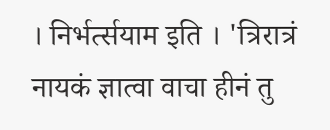। निर्भर्त्सयाम इति । 'त्रिरात्रं नायकं ज्ञात्वा वाचा हीनं तु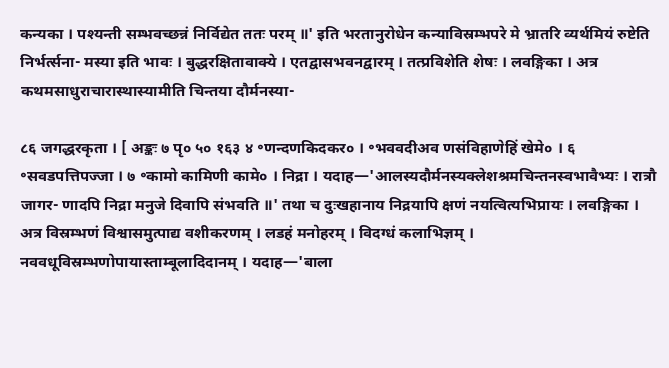कन्यका । पश्यन्ती सम्भवच्छन्नं निर्विद्येत ततः परम् ॥' इति भरतानुरोधेन कन्याविस्रम्भपरे मे भ्रातरि व्यर्थमियं रुष्टेति निर्भर्त्सना- मस्या इति भावः । बुद्धरक्षितावाक्ये । एतद्वासभवनद्वारम् । तत्प्रविशेति शेषः । लवङ्गिका । अत्र कथमसाधुराचारास्थास्यामीति चिन्तया दौर्मनस्या-

८६ जगद्धरकृता । [ अङ्कः ७ पृ० ५० १६३ ४ ॰णन्दणकिदकर० । ॰भववदीअव णसंविहाणेहिं खेमे० । ६ ॰सवडपत्तिपज्जा । ७ ॰कामो कामिणी कामे० । निद्रा । यदाह—'आलस्यदौर्मनस्यक्लेशश्रमचिन्तनस्वभावैभ्यः । रात्रौ जागर- णादपि निद्रा मनुजे दिवापि संभवति ॥' तथा च दुःखहानाय निद्रयापि क्षणं नयत्वित्यभिप्रायः । लवङ्गिका । अत्र विस्रम्भणं विश्वासमुत्पाद्य वशीकरणम् । लडहं मनोहरम् । विदग्धं कलाभिज्ञम् । नववधूविस्रम्भणोपायास्ताम्बूलादिदानम् । यदाह—'बाला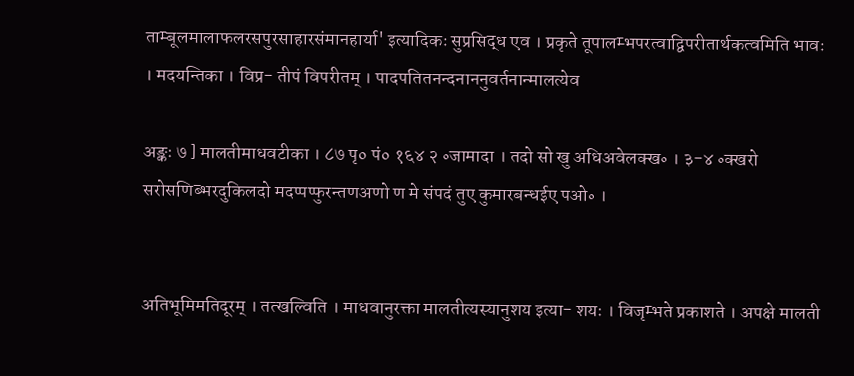ताम्बूलमालाफलरसपुरसाहारसंमानहार्या' इत्यादिकः सुप्रसिद्ध एव । प्रकृते तूपालम्भपरत्वाद्विपरीतार्थकत्वमिति भावः । मदयन्तिका । विप्र- तीपं विपरीतम् । पादपतितनन्दनाननुवर्तनान्मालत्येव

अङ्कः ७ ] मालतीमाधवटीका । ८७ पृ० पं० १६४ २ ॰जामादा । तदो सो खु अधिअवेलक्ख॰ । ३-४ ॰क्खरो सरोसणिब्भरदुकिलदो मदप्पप्फुरन्तणअणो ण मे संपदं तुए कुमारबन्धईए पओ॰ ।


अतिभूमिमतिदूरम् । तत्खल्विति । माधवानुरक्ता मालतीत्यस्यानुशय इत्या- शयः । विजृम्भते प्रकाशते । अपक्षे मालती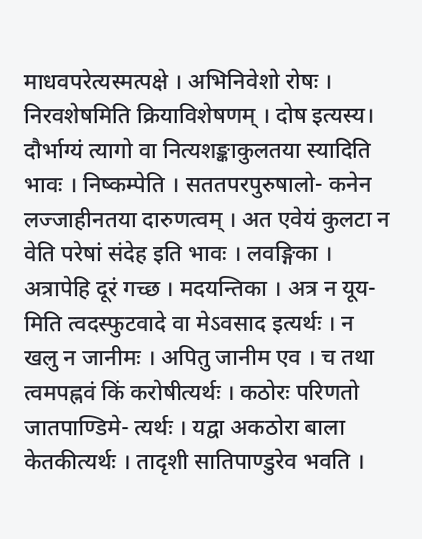माधवपरेत्यस्मत्पक्षे । अभिनिवेशो रोषः । निरवशेषमिति क्रियाविशेषणम् । दोष इत्यस्य। दौर्भाग्यं त्यागो वा नित्यशङ्काकुलतया स्यादिति भावः । निष्कम्पेति । सततपरपुरुषालो- कनेन लज्जाहीनतया दारुणत्वम् । अत एवेयं कुलटा न वेति परेषां संदेह इति भावः । लवङ्गिका । अत्रापेहि दूरं गच्छ । मदयन्तिका । अत्र न यूय- मिति त्वदस्फुटवादे वा मेऽवसाद इत्यर्थः । न खलु न जानीमः । अपितु जानीम एव । च तथा त्वमपह्नवं किं करोषीत्यर्थः । कठोरः परिणतो जातपाण्डिमे- त्यर्थः । यद्वा अकठोरा बाला केतकीत्यर्थः । तादृशी सातिपाण्डुरेव भवति ।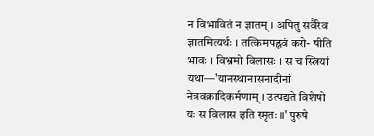न विभावितं न ज्ञातम् । अपितु सर्वैरेव ज्ञातमित्यर्थः । तत्किमपह्नवं करो- षीति भावः । विभ्रमो विलासः । स च स्त्रियां यथा—'यानस्थानासनादीनां नेत्रवक्रादिकर्मणाम् । उत्पद्यते विशेषो यः स विलास इति स्मृतः ॥' पुरुषे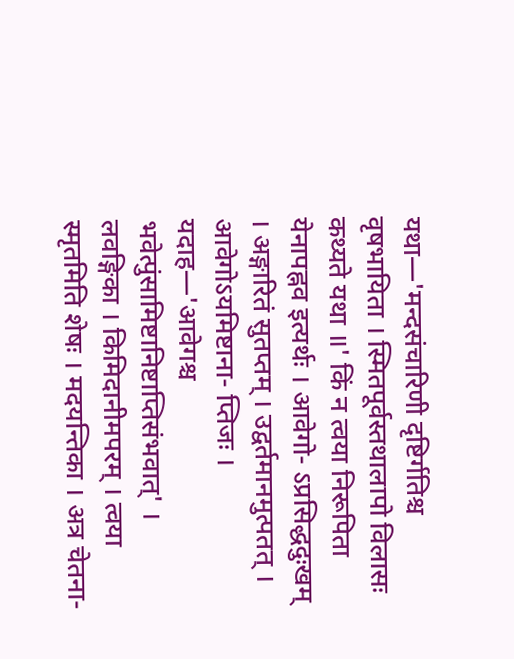यथा—'मन्दसंचारिणी दृष्टिर्गतिश्च वृषभायिता । स्मितपूर्वस्तथालापो विलासः कथ्यते यथा ॥' किं न त्वया निरूपिता येनापह्नव इत्यर्थः । आवेगो- ऽप्रसिद्धदुःखम् । अङ्गारितं सुतप्तम् । उद्वर्तमानमुत्पतत् । आवेगोऽयमिष्टाना- प्तिजः । यदाह—'आवेगश्च भवेत्पुंसामिष्टानिष्टाप्तिसंभवात्' । लवङ्गिका । किमिदानीमपरम् । त्वया स्मृतमिति शेषः । मदयन्तिका । अत्र चेतना-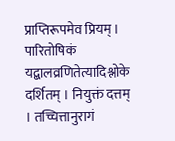प्राप्तिरूपमेव प्रियम् । पारितोषिकं यद्बालव्रणितेत्यादिश्लोके दर्शितम् । नियुक्तं दत्तम् । तच्चित्तानुरागं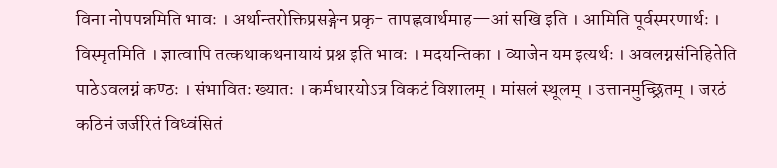विना नोपपन्नमिति भावः । अर्थान्तरोक्तिप्रसङ्गेन प्रकृ- तापह्नवार्थमाह—आं सखि इति । आमिति पूर्वस्मरणार्थः । विस्मृतमिति । ज्ञात्वापि तत्कथाकथनायायं प्रश्न इति भावः । मदयन्तिका । व्याजेन यम इत्यर्थः । अवलग्नसंनिहितेति पाठेऽवलग्नं कण्ठः । संभावितः ख्यातः । कर्मधारयोऽत्र विकटं विशालम् । मांसलं स्थूलम् । उत्तानमुच्छ्रितम् । जरठं कठिनं जर्जरितं विध्वंसितं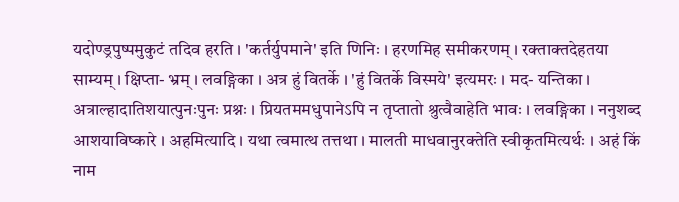यदोण्ड्रपुष्पमुकुटं तदिव हरति । 'कर्तर्युपमाने' इति णिनिः । हरणमिह समीकरणम् । रक्ताक्तदेहतया साम्यम् । क्षिप्ता- भ्रम् । लवङ्गिका । अत्र हुं वितर्के । 'हुं वितर्के विस्मये' इत्यमरः । मद- यन्तिका । अत्राल्हादातिशयात्पुनःपुनः प्रश्नः । प्रियतममधुपानेऽपि न तृप्तातो श्रुत्वैवाहेति भावः । लवङ्गिका । ननुशब्द आशयाविष्कारे । अहमित्यादि । यथा त्वमात्थ तत्तथा । मालती माधवानुरक्तेति स्वीकृतमित्यर्थः । अहं किं नाम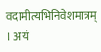वदामीत्यभिनिवेशमात्रम् । अयं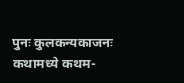पुनः कुलकन्यकाजनः कथामध्ये कथम-